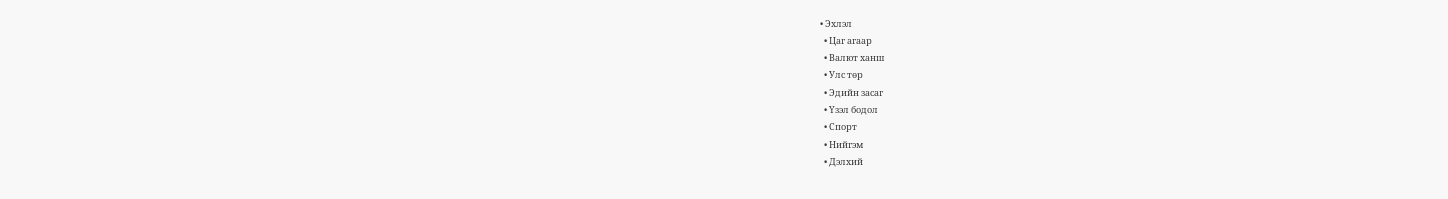• Эхлэл
  • Цаг агаар
  • Валют ханш
  • Улс төр
  • Эдийн засаг
  • Үзэл бодол
  • Спорт
  • Нийгэм
  • Дэлхий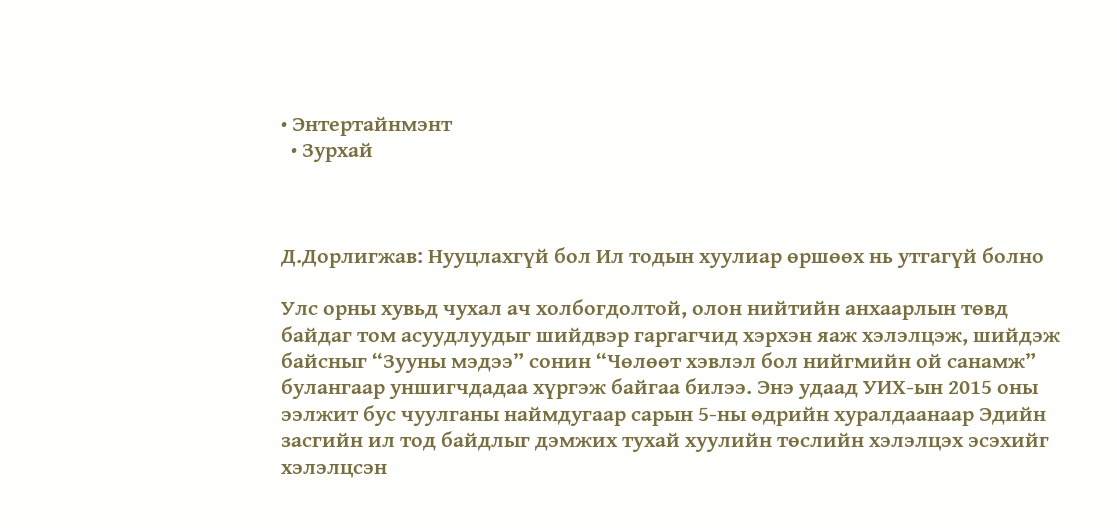• Энтертайнмэнт
  • Зурхай



Д.Дорлигжав: Нууцлахгүй бол Ил тодын хуулиар өршөөх нь утгагүй болно

Улс орны хувьд чухал ач холбогдолтой, олон нийтийн анхаарлын төвд байдаг том асуудлуудыг шийдвэр гаргагчид хэрхэн яаж хэлэлцэж, шийдэж байсныг “Зууны мэдээ” сонин “Чөлөөт хэвлэл бол нийгмийн ой санамж” булангаар уншигчдадаа хүргэж байгаа билээ. Энэ удаад УИХ-ын 2015 оны ээлжит бус чуулганы наймдугаар сарын 5-ны өдрийн хуралдаанаар Эдийн засгийн ил тод байдлыг дэмжих тухай хуулийн төслийн хэлэлцэх эсэхийг хэлэлцсэн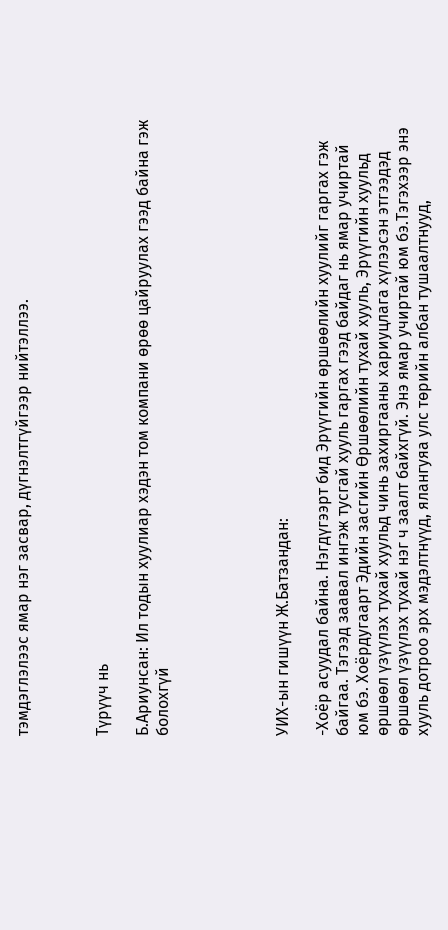тэмдэглэлээс ямар нэг засвар, дүгнэлтгүйгээр нийтэллээ.



Түрүүч нь

Б.Ариунсан: Ил тодын хуулиар хэдэн том компани өрөө цайруулах гээд байна гэж болохгүй





УИХ-ын гишүүн Ж.Батзандан:

-Хоёр асуудал байна. Нэгдүгээрт бид Эрүүгийн өршөөлийн хуулийг гаргах гэж байгаа. Тэгээд заавал ингэж тусгай хууль гаргах гээд байдаг нь ямар учиртай юм бэ. Хоёрдугаарт Эдийн засгийн Өршөөлийн тухай хууль, Эрүүгийн хуульд өршөөл үзүүлэх тухай хуульд чинь захиргааны хариуцлага хүлээсэн этгээдэд өршөөл үзүүлэх тухай нэг ч заалт байхгүй. Энэ ямар учиртай юм бэ.Тэгэхээр энэ хууль дотроо эрх мэдэлтнүүд, ялангуяа улс төрийн албан тушаалтнууд,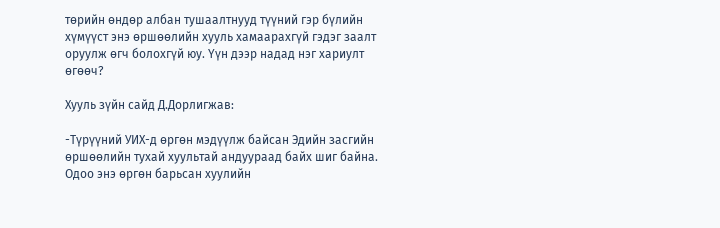төрийн өндөр албан тушаалтнууд түүний гэр бүлийн хүмүүст энэ өршөөлийн хууль хамаарахгүй гэдэг заалт оруулж өгч болохгүй юу. Үүн дээр надад нэг хариулт өгөөч?

Хууль зүйн сайд Д.Дорлигжав:

-Түрүүний УИХ-д өргөн мэдүүлж байсан Эдийн засгийн өршөөлийн тухай хуультай андуураад байх шиг байна. Одоо энэ өргөн барьсан хуулийн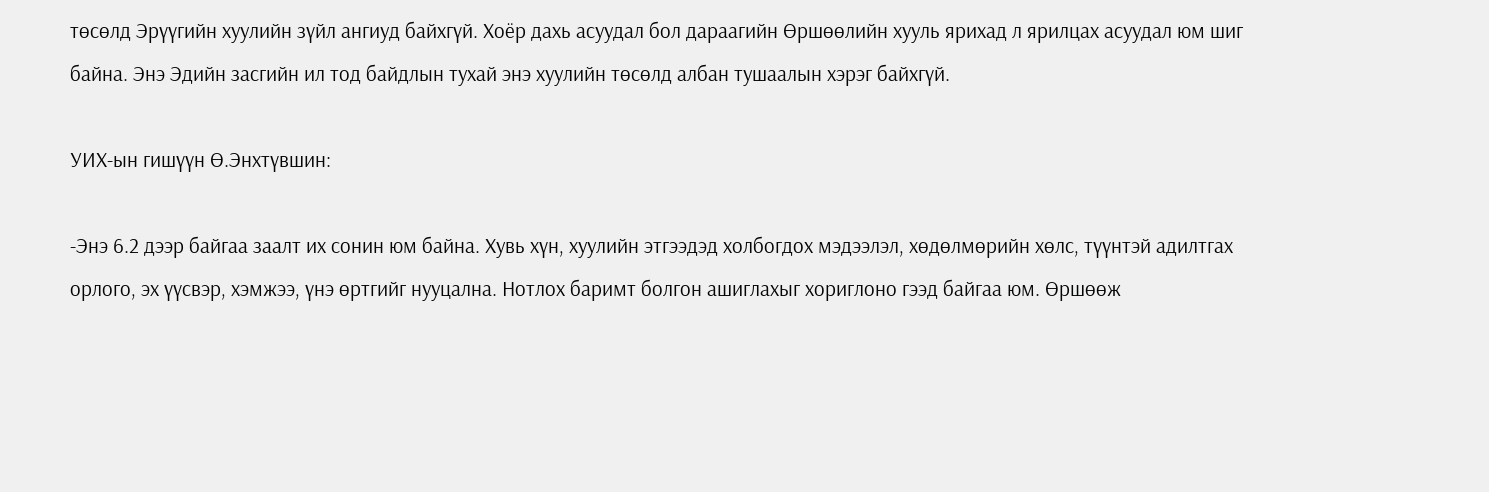төсөлд Эрүүгийн хуулийн зүйл ангиуд байхгүй. Хоёр дахь асуудал бол дараагийн Өршөөлийн хууль ярихад л ярилцах асуудал юм шиг байна. Энэ Эдийн засгийн ил тод байдлын тухай энэ хуулийн төсөлд албан тушаалын хэрэг байхгүй.

УИХ-ын гишүүн Ө.Энхтүвшин:

-Энэ 6.2 дээр байгаа заалт их сонин юм байна. Хувь хүн, хуулийн этгээдэд холбогдох мэдээлэл, хөдөлмөрийн хөлс, түүнтэй адилтгах орлого, эх үүсвэр, хэмжээ, үнэ өртгийг нууцална. Нотлох баримт болгон ашиглахыг хориглоно гээд байгаа юм. Өршөөж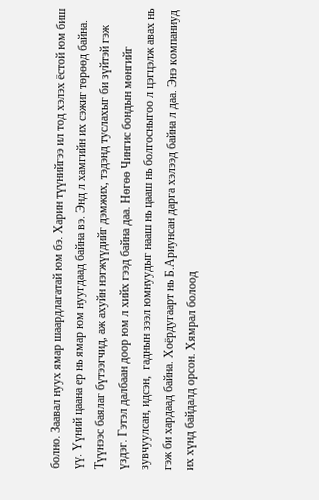болно. Заавал нуух ямар шаардлагатай юм бэ. Харин түүнийгээ ил тод хэлэх ёстой юм биш үү. Үүний цаана ер нь ямар юм нуугдаад байна вэ. Энд л хамгийн их сэжиг төрөөд байна. Түүнээс баялаг бүтээгчид, аж ахуйн нэгжүүдийг дэмжих, тэдэнд туслахыг би зүйтэй гэж үздэг. Гэтэл далбаан доор юм л хийх гээд байна даа. Нөгөө Чингис бондын мөнгийг зувчуулсан, идсэн,  гаднын зээл юмнуудыг нааш нь цааш нь болгосныгоо л цэгцэлж авах нь гэж би хардаад байна. Хоёрдугаарт нь Б.Ариунсан дарга хэлээд байна л даа. Энэ компаниуд их хүнд байдалд орсон. Хямрал болоод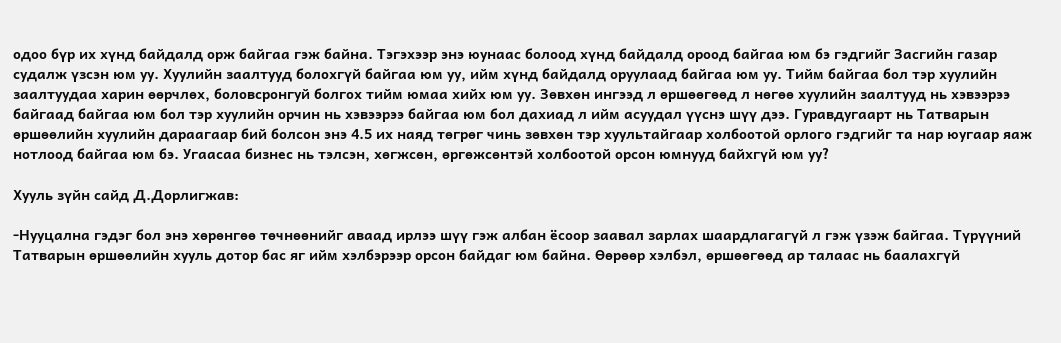одоо бүр их хүнд байдалд орж байгаа гэж байна. Тэгэхээр энэ юунаас болоод хүнд байдалд ороод байгаа юм бэ гэдгийг Засгийн газар судалж үзсэн юм уу. Хуулийн заалтууд болохгүй байгаа юм уу, ийм хүнд байдалд оруулаад байгаа юм уу. Тийм байгаа бол тэр хуулийн заалтуудаа харин өөрчлөх, боловсронгуй болгох тийм юмаа хийх юм уу. Зөвхөн ингээд л өршөөгөөд л нөгөө хуулийн заалтууд нь хэвээрээ байгаад байгаа юм бол тэр хуулийн орчин нь хэвээрээ байгаа юм бол дахиад л ийм асуудал үүснэ шүү дээ. Гуравдугаарт нь Татварын өршөөлийн хуулийн дараагаар бий болсон энэ 4.5 их наяд төгрөг чинь зөвхөн тэр хуультайгаар холбоотой орлого гэдгийг та нар юугаар яаж нотлоод байгаа юм бэ. Угаасаа бизнес нь тэлсэн, хөгжсөн, өргөжсөнтэй холбоотой орсон юмнууд байхгүй юм уу?

Хууль зүйн сайд Д.Дорлигжав:

-Нууцална гэдэг бол энэ хөрөнгөө төчнөөнийг аваад ирлээ шүү гэж албан ёсоор заавал зарлах шаардлагагүй л гэж үзэж байгаа. Түрүүний Татварын өршөөлийн хууль дотор бас яг ийм хэлбэрээр орсон байдаг юм байна. Өөрөөр хэлбэл, өршөөгөөд ар талаас нь баалахгүй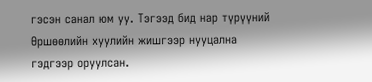гэсэн санал юм уу. Тэгээд бид нар түрүүний Өршөөлийн хуулийн жишгээр нууцална гэдгээр оруулсан.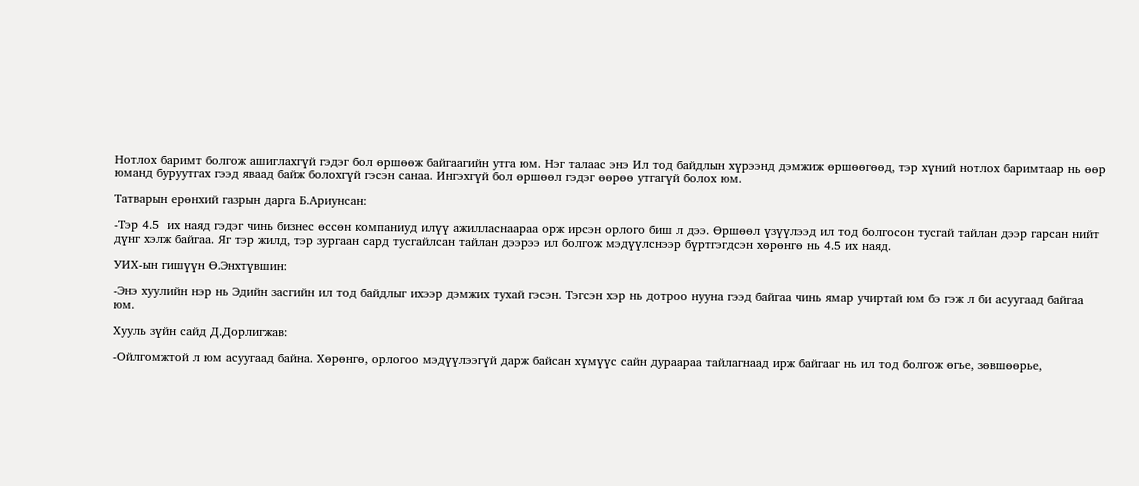Нотлох баримт болгож ашиглахгүй гэдэг бол өршөөж байгаагийн утга юм. Нэг талаас энэ Ил тод байдлын хүрээнд дэмжиж өршөөгөөд, тэр хүний нотлох баримтаар нь өөр юманд буруутгах гээд яваад байж болохгүй гэсэн санаа. Ингэхгүй бол өршөөл гэдэг өөрөө утгагүй болох юм.

Татварын ерөнхий газрын дарга Б.Ариунсан:

-Тэр 4.5  их наяд гэдэг чинь бизнес өссөн компаниуд илүү ажилласнаараа орж ирсэн орлого биш л дээ. Өршөөл үзүүлээд ил тод болгосон тусгай тайлан дээр гарсан нийт дүнг хэлж байгаа. Яг тэр жилд, тэр зургаан сард тусгайлсан тайлан дээрээ ил болгож мэдүүлснээр бүртгэгдсэн хөрөнгө нь 4.5 их наяд.

УИХ-ын гишүүн Ө.Энхтүвшин:

-Энэ хуулийн нэр нь Эдийн засгийн ил тод байдлыг ихээр дэмжих тухай гэсэн. Тэгсэн хэр нь дотроо нууна гээд байгаа чинь ямар учиртай юм бэ гэж л би асуугаад байгаа юм.

Хууль зүйн сайд Д.Дорлигжав:

-Ойлгомжтой л юм асуугаад байна. Хөрөнгө, орлогоо мэдүүлээгүй дарж байсан хүмүүс сайн дураараа тайлагнаад ирж байгааг нь ил тод болгож өгье, зөвшөөрье,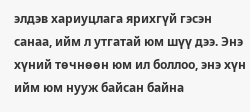элдэв хариуцлага ярихгүй гэсэн санаа, ийм л утгатай юм шүү дээ. Энэ хүний төчнөөн юм ил боллоо, энэ хүн ийм юм нууж байсан байна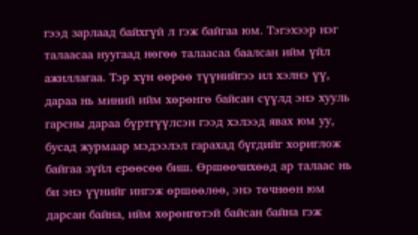гээд зарлаад байхгүй л гэж байгаа юм. Тэгэхээр нэг талаасаа нуугаад нөгөө талаасаа баалсан ийм үйл ажиллагаа. Тэр хүн өөрөө түүнийгээ ил хэлнэ үү, дараа нь миний ийм хөрөнгө байсан сүүлд энэ хууль гарсны дараа бүртгүүлсэн гээд хэлээд явах юм уу, бусад журмаар мэдээлэл гарахад бүгдийг хориглож байгаа зүйл ерөөсөө биш. Өршөөчихөөд ар талаас нь би энэ үүнийг ингэж өршөөлөө, энэ төчнөөн юм дарсан байна, ийм хөрөнгөтэй байсан байна гэж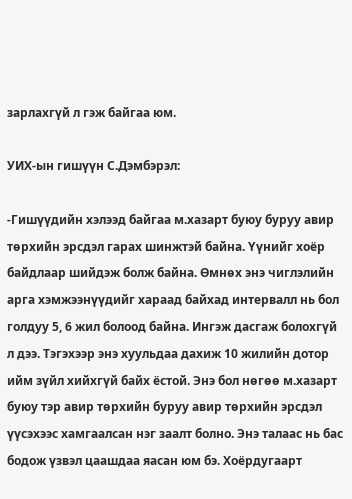зарлахгүй л гэж байгаа юм.

УИХ-ын гишүүн С.Дэмбэрэл:

-Гишүүдийн хэлээд байгаа м.хазарт буюу буруу авир төрхийн эрсдэл гарах шинжтэй байна. Үүнийг хоёр байдлаар шийдэж болж байна. Өмнөх энэ чиглэлийн арга хэмжээнүүдийг хараад байхад интервалл нь бол голдуу 5, 6 жил болоод байна. Ингэж дасгаж болохгүй л дээ. Тэгэхээр энэ хуульдаа дахиж 10 жилийн дотор ийм зүйл хийхгүй байх ёстой. Энэ бол нөгөө м.хазарт буюу тэр авир төрхийн буруу авир төрхийн эрсдэл үүсэхээс хамгаалсан нэг заалт болно. Энэ талаас нь бас бодож үзвэл цаашдаа яасан юм бэ. Хоёрдугаарт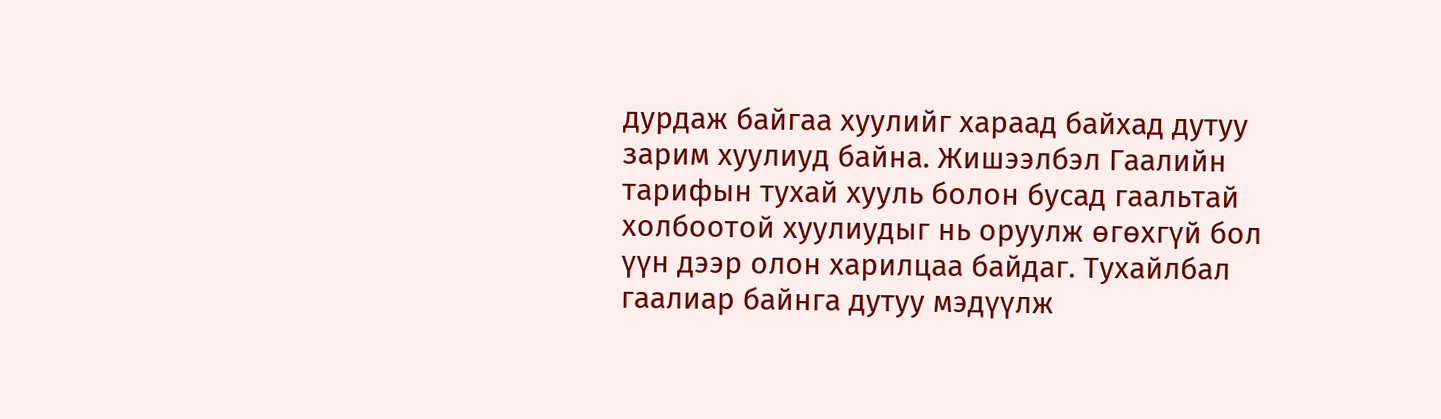дурдаж байгаа хуулийг хараад байхад дутуу зарим хуулиуд байна. Жишээлбэл Гаалийн тарифын тухай хууль болон бусад гаальтай холбоотой хуулиудыг нь оруулж өгөхгүй бол үүн дээр олон харилцаа байдаг. Тухайлбал гаалиар байнга дутуу мэдүүлж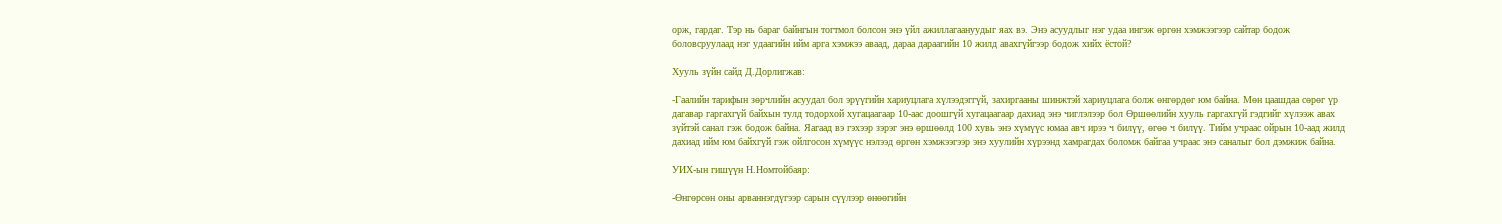орж, гардаг. Тэр нь бараг байнгын тогтмол болсон энэ үйл ажиллагаануудыг яах вэ. Энэ асуудлыг нэг удаа ингэж өргөн хэмжээгээр сайтар бодож боловсруулаад нэг удаагийн ийм арга хэмжээ аваад, дараа дараагийн 10 жилд авахгүйгээр бодож хийх ёстой?

Хууль зүйн сайд Д.Дорлигжав:

-Гаалийн тарифын зөрчлийн асуудал бол эрүүгийн хариуцлага хүлээдэггүй, захиргааны шинжтэй хариуцлага болж өнгөрдөг юм байна. Мөн цаашдаа сөрөг үр дагавар гаргахгүй байхын тулд тодорхой хугацаагаар 10-аас доошгүй хугацаагаар дахиад энэ чиглэлээр бол Өршөөлийн хууль гаргахгүй гэдгийг хүлээж авах зүйтэй санал гэж бодож байна. Яагаад вэ гэхээр зэрэг энэ өршөөлд 100 хувь энэ хүмүүс юмаа авч ирээ ч билүү, өгөө ч билүү. Тийм учраас ойрын 10-аад жилд дахиад ийм юм байхгүй гэж ойлгосон хүмүүс нэлээд өргөн хэмжээгээр энэ хуулийн хүрээнд хамрагдах боломж байгаа учраас энэ саналыг бол дэмжиж байна.

УИХ-ын гишүүн Н.Номтойбаяр:

-Өнгөрсөн оны арваннэгдүгээр сарын сүүлээр өнөөгийн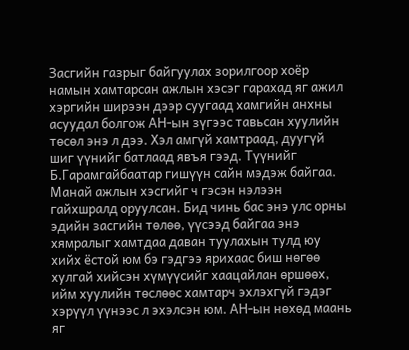Засгийн газрыг байгуулах зорилгоор хоёр намын хамтарсан ажлын хэсэг гарахад яг ажил хэргийн ширээн дээр суугаад хамгийн анхны асуудал болгож АН-ын зүгээс тавьсан хуулийн төсөл энэ л дээ. Хэл амгүй хамтраад, дуугүй шиг үүнийг батлаад явъя гээд. Түүнийг Б.Гарамгайбаатар гишүүн сайн мэдэж байгаа. Манай ажлын хэсгийг ч гэсэн нэлээн гайхшралд оруулсан. Бид чинь бас энэ улс орны эдийн засгийн төлөө, үүсээд байгаа энэ хямралыг хамтдаа даван туулахын тулд юу хийх ёстой юм бэ гэдгээ ярихаас биш нөгөө хулгай хийсэн хүмүүсийг хаацайлан өршөөх, ийм хуулийн төслөөс хамтарч эхлэхгүй гэдэг хэрүүл үүнээс л эхэлсэн юм. АН-ын нөхөд маань яг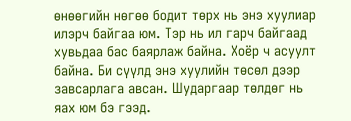өнөөгийн нөгөө бодит төрх нь энэ хуулиар илэрч байгаа юм. Тэр нь ил гарч байгаад хувьдаа бас баярлаж байна. Хоёр ч асуулт байна. Би сүүлд энэ хуулийн төсөл дээр завсарлага авсан. Шударгаар төлдөг нь яах юм бэ гээд.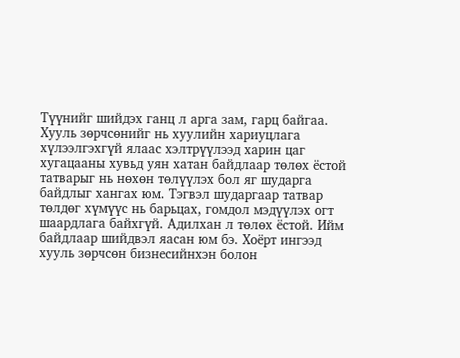Түүнийг шийдэх ганц л арга зам, гарц байгаа. Хууль зөрчсөнийг нь хуулийн хариуцлага хүлээлгэхгүй ялаас хэлтрүүлээд харин цаг хугацааны хувьд уян хатан байдлаар төлөх ёстой татварыг нь нөхөн төлүүлэх бол яг шударга байдлыг хангах юм. Тэгвэл шударгаар татвар төлдөг хүмүүс нь барьцах, гомдол мэдүүлэх огт шаардлага байхгүй. Адилхан л төлөх ёстой. Ийм байдлаар шийдвэл яасан юм бэ. Хоёрт ингээд хууль зөрчсөн бизнесийнхэн болон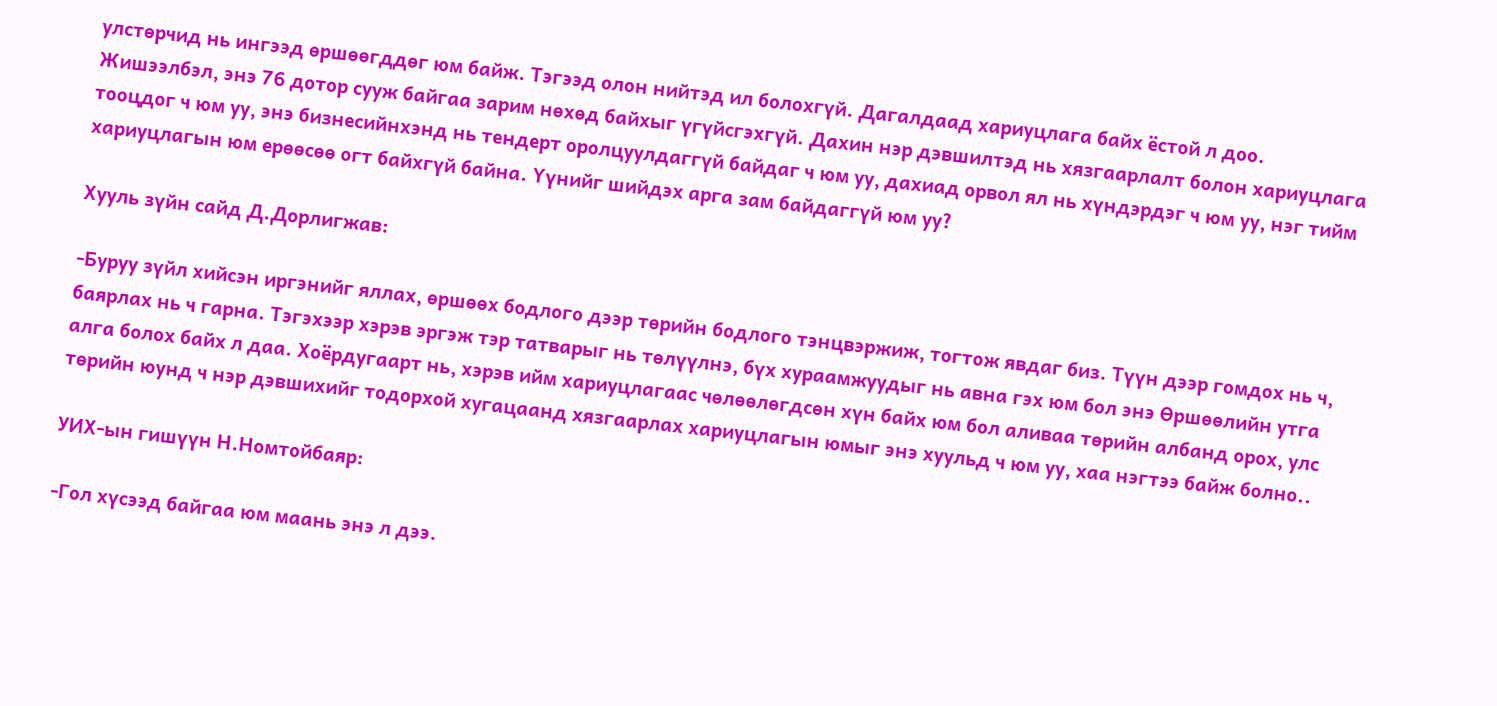улстөрчид нь ингээд өршөөгддөг юм байж. Тэгээд олон нийтэд ил болохгүй. Дагалдаад хариуцлага байх ёстой л доо. Жишээлбэл, энэ 76 дотор сууж байгаа зарим нөхөд байхыг үгүйсгэхгүй. Дахин нэр дэвшилтэд нь хязгаарлалт болон хариуцлага тооцдог ч юм уу, энэ бизнесийнхэнд нь тендерт оролцуулдаггүй байдаг ч юм уу, дахиад орвол ял нь хүндэрдэг ч юм уу, нэг тийм хариуцлагын юм ерөөсөө огт байхгүй байна. Үүнийг шийдэх арга зам байдаггүй юм уу?

Хууль зүйн сайд Д.Дорлигжав:

-Буруу зүйл хийсэн иргэнийг яллах, өршөөх бодлого дээр төрийн бодлого тэнцвэржиж, тогтож явдаг биз. Түүн дээр гомдох нь ч, баярлах нь ч гарна. Тэгэхээр хэрэв эргэж тэр татварыг нь төлүүлнэ, бүх хураамжуудыг нь авна гэх юм бол энэ Өршөөлийн утга алга болох байх л даа. Хоёрдугаарт нь, хэрэв ийм хариуцлагаас чөлөөлөгдсөн хүн байх юм бол аливаа төрийн албанд орох, улс төрийн юунд ч нэр дэвшихийг тодорхой хугацаанд хязгаарлах хариуцлагын юмыг энэ хуульд ч юм уу, хаа нэгтээ байж болно..

УИХ-ын гишүүн Н.Номтойбаяр:

-Гол хүсээд байгаа юм маань энэ л дээ.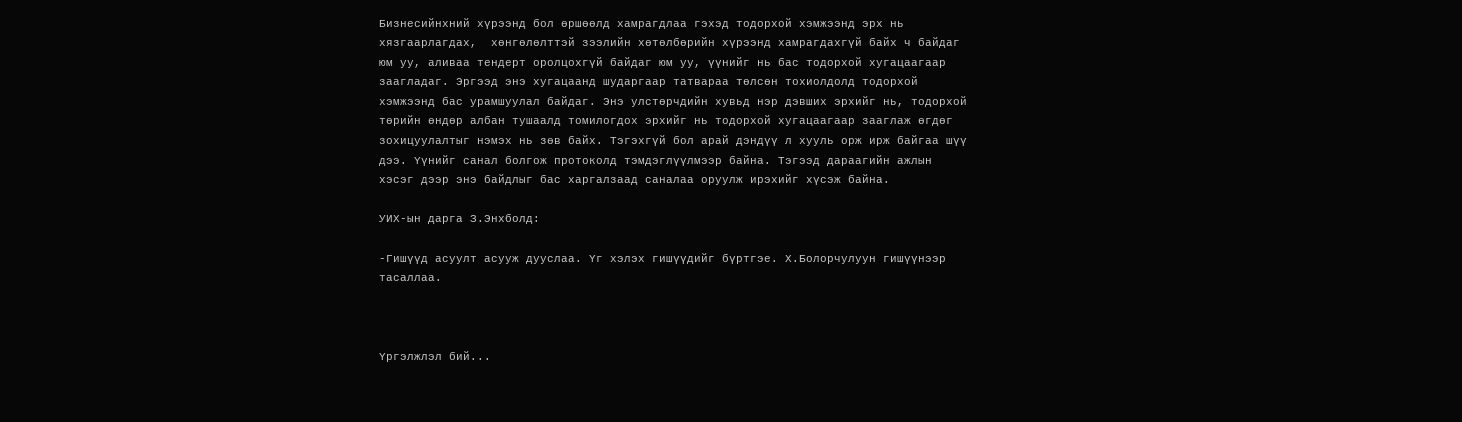Бизнесийнхний хүрээнд бол өршөөлд хамрагдлаа гэхэд тодорхой хэмжээнд эрх нь хязгаарлагдах,  хөнгөлөлттэй зээлийн хөтөлбөрийн хүрээнд хамрагдахгүй байх ч байдаг юм уу, аливаа тендерт оролцохгүй байдаг юм уу, үүнийг нь бас тодорхой хугацаагаар заагладаг. Эргээд энэ хугацаанд шударгаар татвараа төлсөн тохиолдолд тодорхой хэмжээнд бас урамшуулал байдаг. Энэ улстөрчдийн хувьд нэр дэвших эрхийг нь, тодорхой төрийн өндөр албан тушаалд томилогдох эрхийг нь тодорхой хугацаагаар зааглаж өгдөг зохицуулалтыг нэмэх нь зөв байх. Тэгэхгүй бол арай дэндүү л хууль орж ирж байгаа шүү дээ. Үүнийг санал болгож протоколд тэмдэглүүлмээр байна. Тэгээд дараагийн ажлын хэсэг дээр энэ байдлыг бас харгалзаад саналаа оруулж ирэхийг хүсэж байна.

УИХ-ын дарга З.Энхболд:

-Гишүүд асуулт асууж дууслаа. Үг хэлэх гишүүдийг бүртгэе. Х.Болорчулуун гишүүнээр тасаллаа.



Үргэлжлэл бий...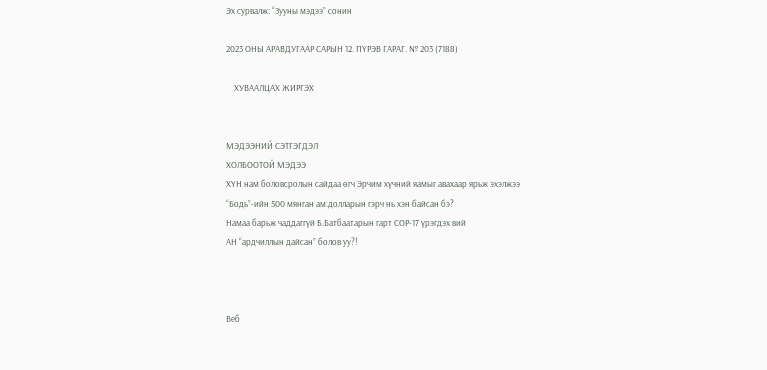Эх сурвалж: “Зууны мэдээ” сонин

2023 ОНЫ АРАВДУГААР САРЫН 12. ПҮРЭВ ГАРАГ. № 203 (7188)

    ХУВААЛЦАХ ЖИРГЭХ


МЭДЭЭНИЙ СЭТГЭГДЭЛ
ХОЛБООТОЙ МЭДЭЭ
ХҮН нам боловсролын сайдаа өгч Эрчим хүчний яамыг авахаар ярьж эхэлжээ
“Бодь”-ийн 500 мянган ам.долларын гэрч нь хэн байсан бэ?
Намаа барьж чаддаггүй Б.Батбаатарын гарт СОP-17 үрэгдэх вий
АН “ардчиллын дайсан” болов уу?!



Веб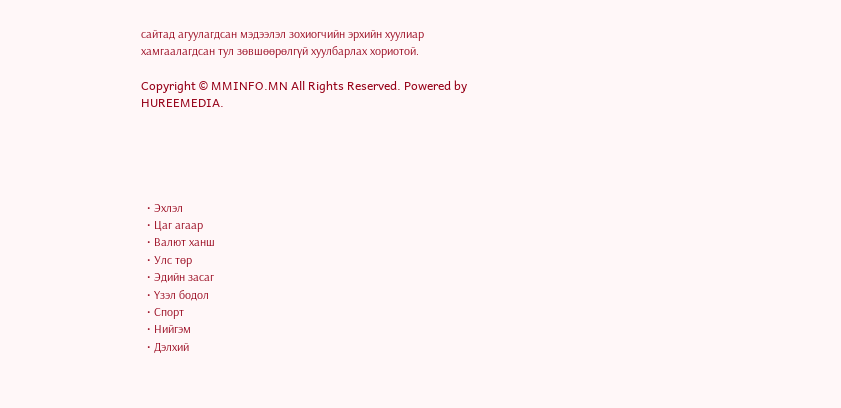сайтад агуулагдсан мэдээлэл зохиогчийн эрхийн хуулиар хамгаалагдсан тул зөвшөөрөлгүй хуулбарлах хориотой.

Copyright © MMINFO.MN All Rights Reserved. Powered by HUREEMEDIA.





  • Эхлэл
  • Цаг агаар
  • Валют ханш
  • Улс төр
  • Эдийн засаг
  • Үзэл бодол
  • Спорт
  • Нийгэм
  • Дэлхий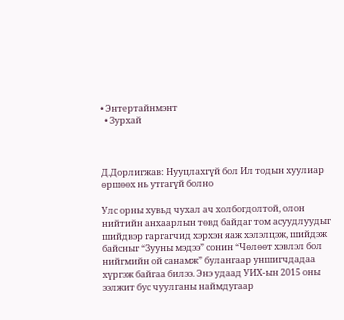• Энтертайнмэнт
  • Зурхай



Д.Дорлигжав: Нууцлахгүй бол Ил тодын хуулиар өршөөх нь утгагүй болно

Улс орны хувьд чухал ач холбогдолтой, олон нийтийн анхаарлын төвд байдаг том асуудлуудыг шийдвэр гаргагчид хэрхэн яаж хэлэлцэж, шийдэж байсныг “Зууны мэдээ” сонин “Чөлөөт хэвлэл бол нийгмийн ой санамж” булангаар уншигчдадаа хүргэж байгаа билээ. Энэ удаад УИХ-ын 2015 оны ээлжит бус чуулганы наймдугаар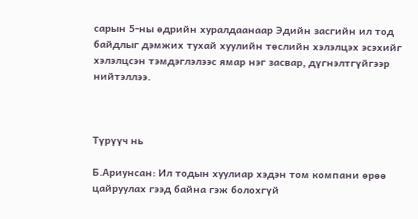сарын 5-ны өдрийн хуралдаанаар Эдийн засгийн ил тод байдлыг дэмжих тухай хуулийн төслийн хэлэлцэх эсэхийг хэлэлцсэн тэмдэглэлээс ямар нэг засвар, дүгнэлтгүйгээр нийтэллээ.



Түрүүч нь

Б.Ариунсан: Ил тодын хуулиар хэдэн том компани өрөө цайруулах гээд байна гэж болохгүй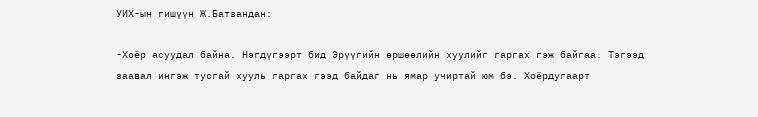УИХ-ын гишүүн Ж.Батзандан:

-Хоёр асуудал байна. Нэгдүгээрт бид Эрүүгийн өршөөлийн хуулийг гаргах гэж байгаа. Тэгээд заавал ингэж тусгай хууль гаргах гээд байдаг нь ямар учиртай юм бэ. Хоёрдугаарт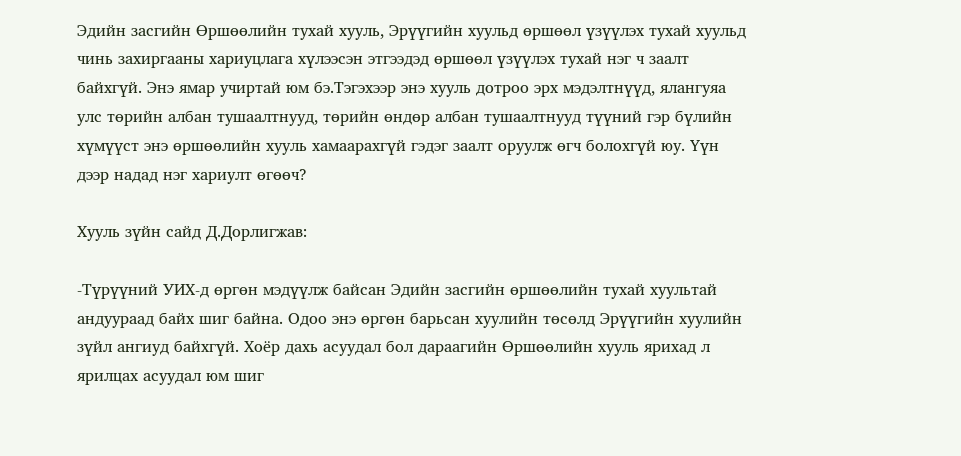Эдийн засгийн Өршөөлийн тухай хууль, Эрүүгийн хуульд өршөөл үзүүлэх тухай хуульд чинь захиргааны хариуцлага хүлээсэн этгээдэд өршөөл үзүүлэх тухай нэг ч заалт байхгүй. Энэ ямар учиртай юм бэ.Тэгэхээр энэ хууль дотроо эрх мэдэлтнүүд, ялангуяа улс төрийн албан тушаалтнууд, төрийн өндөр албан тушаалтнууд түүний гэр бүлийн хүмүүст энэ өршөөлийн хууль хамаарахгүй гэдэг заалт оруулж өгч болохгүй юу. Үүн дээр надад нэг хариулт өгөөч?

Хууль зүйн сайд Д.Дорлигжав:

-Түрүүний УИХ-д өргөн мэдүүлж байсан Эдийн засгийн өршөөлийн тухай хуультай андуураад байх шиг байна. Одоо энэ өргөн барьсан хуулийн төсөлд Эрүүгийн хуулийн зүйл ангиуд байхгүй. Хоёр дахь асуудал бол дараагийн Өршөөлийн хууль ярихад л ярилцах асуудал юм шиг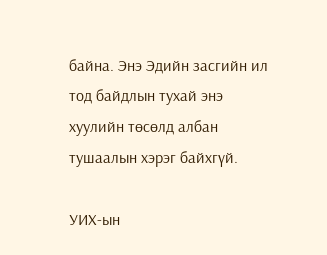байна. Энэ Эдийн засгийн ил тод байдлын тухай энэ хуулийн төсөлд албан тушаалын хэрэг байхгүй.

УИХ-ын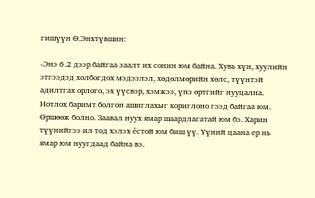гишүүн Ө.Энхтүвшин:

-Энэ 6.2 дээр байгаа заалт их сонин юм байна. Хувь хүн, хуулийн этгээдэд холбогдох мэдээлэл, хөдөлмөрийн хөлс, түүнтэй адилтгах орлого, эх үүсвэр, хэмжээ, үнэ өртгийг нууцална. Нотлох баримт болгон ашиглахыг хориглоно гээд байгаа юм. Өршөөж болно. Заавал нуух ямар шаардлагатай юм бэ. Харин түүнийгээ ил тод хэлэх ёстой юм биш үү. Үүний цаана ер нь ямар юм нуугдаад байна вэ.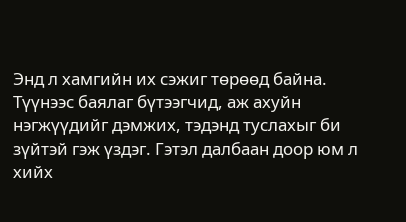Энд л хамгийн их сэжиг төрөөд байна. Түүнээс баялаг бүтээгчид, аж ахуйн нэгжүүдийг дэмжих, тэдэнд туслахыг би зүйтэй гэж үздэг. Гэтэл далбаан доор юм л хийх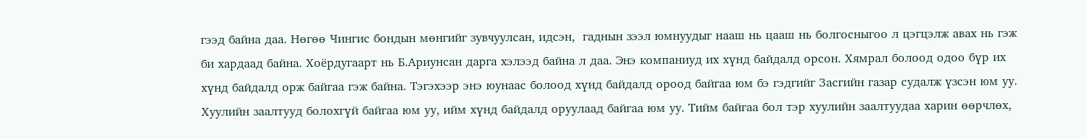гээд байна даа. Нөгөө Чингис бондын мөнгийг зувчуулсан, идсэн,  гаднын зээл юмнуудыг нааш нь цааш нь болгосныгоо л цэгцэлж авах нь гэж би хардаад байна. Хоёрдугаарт нь Б.Ариунсан дарга хэлээд байна л даа. Энэ компаниуд их хүнд байдалд орсон. Хямрал болоод одоо бүр их хүнд байдалд орж байгаа гэж байна. Тэгэхээр энэ юунаас болоод хүнд байдалд ороод байгаа юм бэ гэдгийг Засгийн газар судалж үзсэн юм уу. Хуулийн заалтууд болохгүй байгаа юм уу, ийм хүнд байдалд оруулаад байгаа юм уу. Тийм байгаа бол тэр хуулийн заалтуудаа харин өөрчлөх,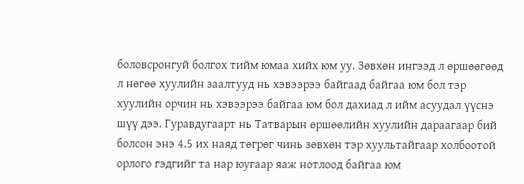боловсронгуй болгох тийм юмаа хийх юм уу. Зөвхөн ингээд л өршөөгөөд л нөгөө хуулийн заалтууд нь хэвээрээ байгаад байгаа юм бол тэр хуулийн орчин нь хэвээрээ байгаа юм бол дахиад л ийм асуудал үүснэ шүү дээ. Гуравдугаарт нь Татварын өршөөлийн хуулийн дараагаар бий болсон энэ 4.5 их наяд төгрөг чинь зөвхөн тэр хуультайгаар холбоотой орлого гэдгийг та нар юугаар яаж нотлоод байгаа юм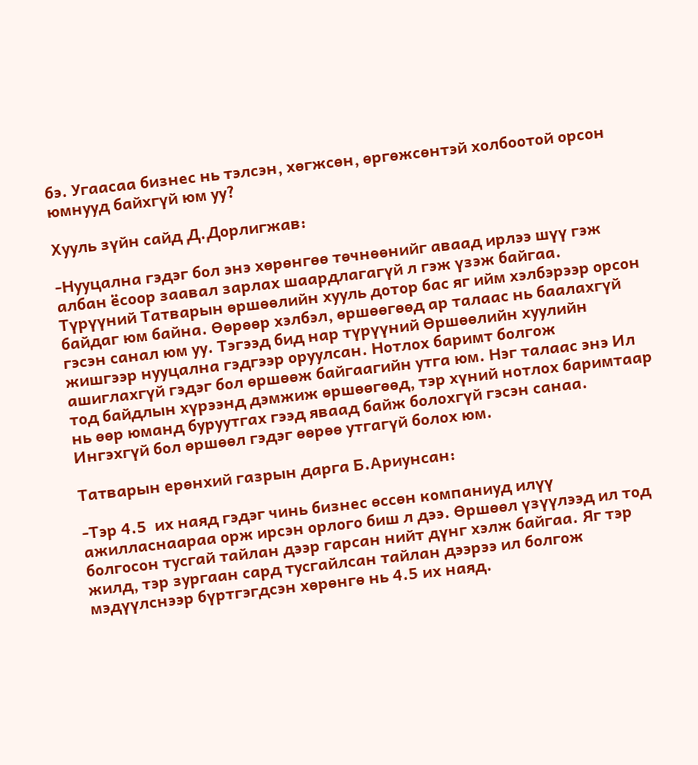бэ. Угаасаа бизнес нь тэлсэн, хөгжсөн, өргөжсөнтэй холбоотой орсон юмнууд байхгүй юм уу?

Хууль зүйн сайд Д.Дорлигжав:

-Нууцална гэдэг бол энэ хөрөнгөө төчнөөнийг аваад ирлээ шүү гэж албан ёсоор заавал зарлах шаардлагагүй л гэж үзэж байгаа. Түрүүний Татварын өршөөлийн хууль дотор бас яг ийм хэлбэрээр орсон байдаг юм байна. Өөрөөр хэлбэл, өршөөгөөд ар талаас нь баалахгүй гэсэн санал юм уу. Тэгээд бид нар түрүүний Өршөөлийн хуулийн жишгээр нууцална гэдгээр оруулсан. Нотлох баримт болгож ашиглахгүй гэдэг бол өршөөж байгаагийн утга юм. Нэг талаас энэ Ил тод байдлын хүрээнд дэмжиж өршөөгөөд, тэр хүний нотлох баримтаар нь өөр юманд буруутгах гээд яваад байж болохгүй гэсэн санаа. Ингэхгүй бол өршөөл гэдэг өөрөө утгагүй болох юм.

Татварын ерөнхий газрын дарга Б.Ариунсан:

-Тэр 4.5  их наяд гэдэг чинь бизнес өссөн компаниуд илүү ажилласнаараа орж ирсэн орлого биш л дээ. Өршөөл үзүүлээд ил тод болгосон тусгай тайлан дээр гарсан нийт дүнг хэлж байгаа. Яг тэр жилд, тэр зургаан сард тусгайлсан тайлан дээрээ ил болгож мэдүүлснээр бүртгэгдсэн хөрөнгө нь 4.5 их наяд.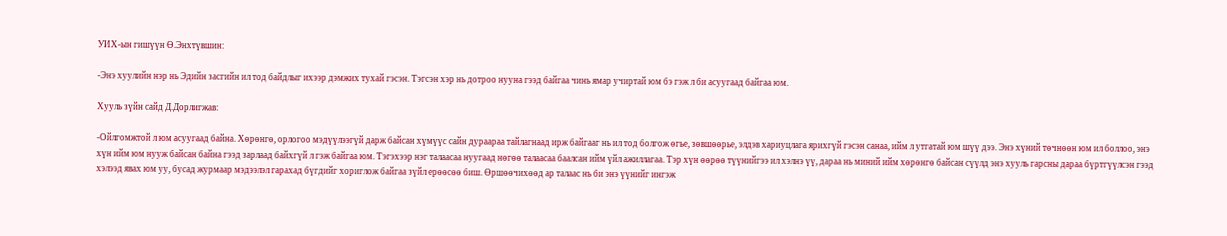УИХ-ын гишүүн Ө.Энхтүвшин:

-Энэ хуулийн нэр нь Эдийн засгийн ил тод байдлыг ихээр дэмжих тухай гэсэн. Тэгсэн хэр нь дотроо нууна гээд байгаа чинь ямар учиртай юм бэ гэж л би асуугаад байгаа юм.

Хууль зүйн сайд Д.Дорлигжав:

-Ойлгомжтой л юм асуугаад байна. Хөрөнгө, орлогоо мэдүүлээгүй дарж байсан хүмүүс сайн дураараа тайлагнаад ирж байгааг нь ил тод болгож өгье, зөвшөөрье, элдэв хариуцлага ярихгүй гэсэн санаа, ийм л утгатай юм шүү дээ. Энэ хүний төчнөөн юм ил боллоо, энэ хүн ийм юм нууж байсан байна гээд зарлаад байхгүй л гэж байгаа юм. Тэгэхээр нэг талаасаа нуугаад нөгөө талаасаа баалсан ийм үйл ажиллагаа. Тэр хүн өөрөө түүнийгээ ил хэлнэ үү, дараа нь миний ийм хөрөнгө байсан сүүлд энэ хууль гарсны дараа бүртгүүлсэн гээд хэлээд явах юм уу, бусад журмаар мэдээлэл гарахад бүгдийг хориглож байгаа зүйл ерөөсөө биш. Өршөөчихөөд ар талаас нь би энэ үүнийг ингэж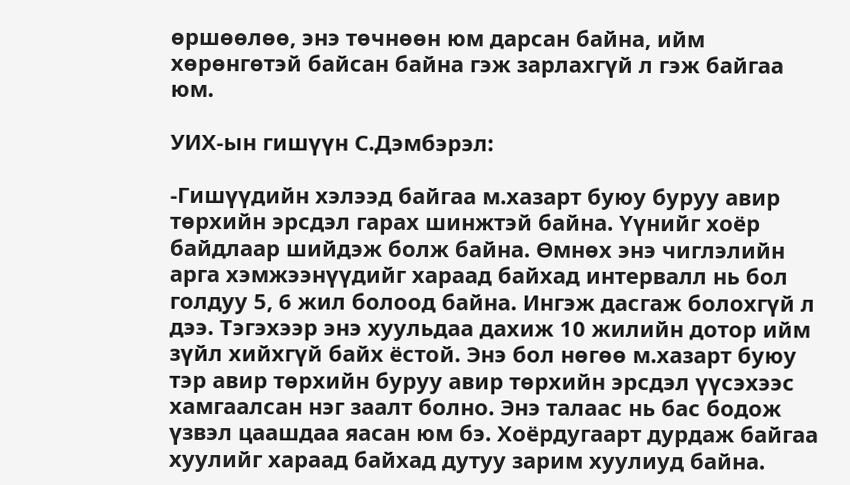өршөөлөө, энэ төчнөөн юм дарсан байна, ийм хөрөнгөтэй байсан байна гэж зарлахгүй л гэж байгаа юм.

УИХ-ын гишүүн С.Дэмбэрэл:

-Гишүүдийн хэлээд байгаа м.хазарт буюу буруу авир төрхийн эрсдэл гарах шинжтэй байна. Үүнийг хоёр байдлаар шийдэж болж байна. Өмнөх энэ чиглэлийн арга хэмжээнүүдийг хараад байхад интервалл нь бол голдуу 5, 6 жил болоод байна. Ингэж дасгаж болохгүй л дээ. Тэгэхээр энэ хуульдаа дахиж 10 жилийн дотор ийм зүйл хийхгүй байх ёстой. Энэ бол нөгөө м.хазарт буюу тэр авир төрхийн буруу авир төрхийн эрсдэл үүсэхээс хамгаалсан нэг заалт болно. Энэ талаас нь бас бодож үзвэл цаашдаа яасан юм бэ. Хоёрдугаарт дурдаж байгаа хуулийг хараад байхад дутуу зарим хуулиуд байна.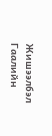Жишээлбэл Гаалийн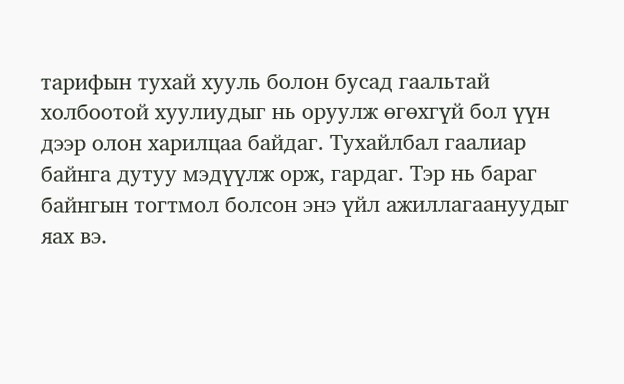тарифын тухай хууль болон бусад гаальтай холбоотой хуулиудыг нь оруулж өгөхгүй бол үүн дээр олон харилцаа байдаг. Тухайлбал гаалиар байнга дутуу мэдүүлж орж, гардаг. Тэр нь бараг байнгын тогтмол болсон энэ үйл ажиллагаануудыг яах вэ.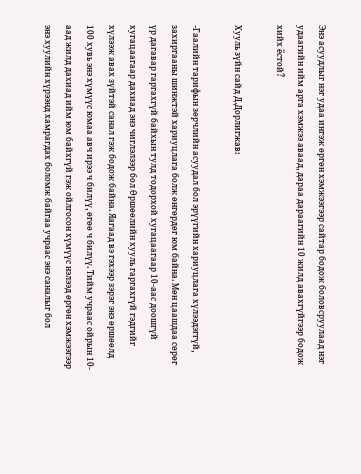Энэ асуудлыг нэг удаа ингэж өргөн хэмжээгээр сайтар бодож боловсруулаад нэг удаагийн ийм арга хэмжээ аваад, дараа дараагийн 10 жилд авахгүйгээр бодож хийх ёстой?

Хууль зүйн сайд Д.Дорлигжав:

-Гаалийн тарифын зөрчлийн асуудал бол эрүүгийн хариуцлага хүлээдэггүй, захиргааны шинжтэй хариуцлага болж өнгөрдөг юм байна. Мөн цаашдаа сөрөг үр дагавар гаргахгүй байхын тулд тодорхой хугацаагаар 10-аас доошгүй хугацаагаар дахиад энэ чиглэлээр бол Өршөөлийн хууль гаргахгүй гэдгийг хүлээж авах зүйтэй санал гэж бодож байна. Яагаад вэ гэхээр зэрэг энэ өршөөлд 100 хувь энэ хүмүүс юмаа авч ирээ ч билүү, өгөө ч билүү. Тийм учраас ойрын 10-аад жилд дахиад ийм юм байхгүй гэж ойлгосон хүмүүс нэлээд өргөн хэмжээгээр энэ хуулийн хүрээнд хамрагдах боломж байгаа учраас энэ саналыг бол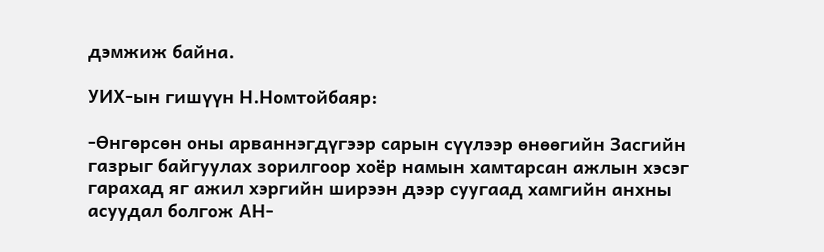дэмжиж байна.

УИХ-ын гишүүн Н.Номтойбаяр:

-Өнгөрсөн оны арваннэгдүгээр сарын сүүлээр өнөөгийн Засгийн газрыг байгуулах зорилгоор хоёр намын хамтарсан ажлын хэсэг гарахад яг ажил хэргийн ширээн дээр суугаад хамгийн анхны асуудал болгож АН-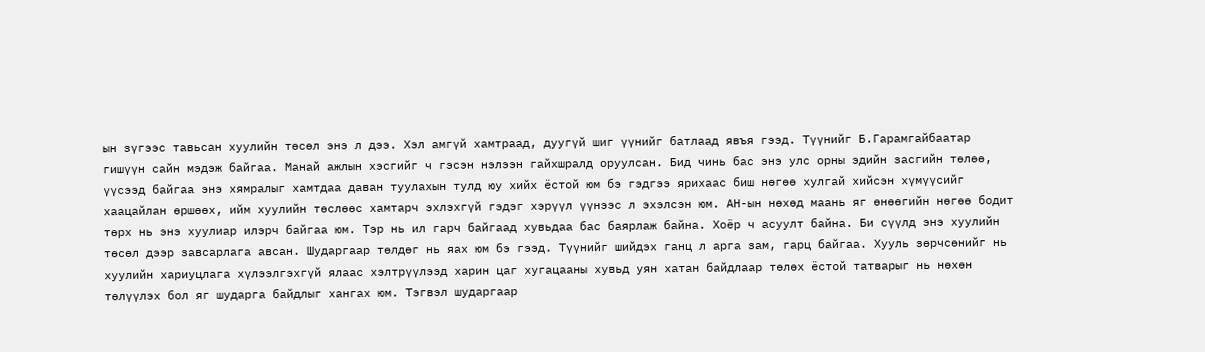ын зүгээс тавьсан хуулийн төсөл энэ л дээ. Хэл амгүй хамтраад, дуугүй шиг үүнийг батлаад явъя гээд. Түүнийг Б.Гарамгайбаатар гишүүн сайн мэдэж байгаа. Манай ажлын хэсгийг ч гэсэн нэлээн гайхшралд оруулсан. Бид чинь бас энэ улс орны эдийн засгийн төлөө, үүсээд байгаа энэ хямралыг хамтдаа даван туулахын тулд юу хийх ёстой юм бэ гэдгээ ярихаас биш нөгөө хулгай хийсэн хүмүүсийг хаацайлан өршөөх, ийм хуулийн төслөөс хамтарч эхлэхгүй гэдэг хэрүүл үүнээс л эхэлсэн юм. АН-ын нөхөд маань яг өнөөгийн нөгөө бодит төрх нь энэ хуулиар илэрч байгаа юм. Тэр нь ил гарч байгаад хувьдаа бас баярлаж байна. Хоёр ч асуулт байна. Би сүүлд энэ хуулийн төсөл дээр завсарлага авсан. Шударгаар төлдөг нь яах юм бэ гээд. Түүнийг шийдэх ганц л арга зам, гарц байгаа. Хууль зөрчсөнийг нь хуулийн хариуцлага хүлээлгэхгүй ялаас хэлтрүүлээд харин цаг хугацааны хувьд уян хатан байдлаар төлөх ёстой татварыг нь нөхөн төлүүлэх бол яг шударга байдлыг хангах юм. Тэгвэл шударгаар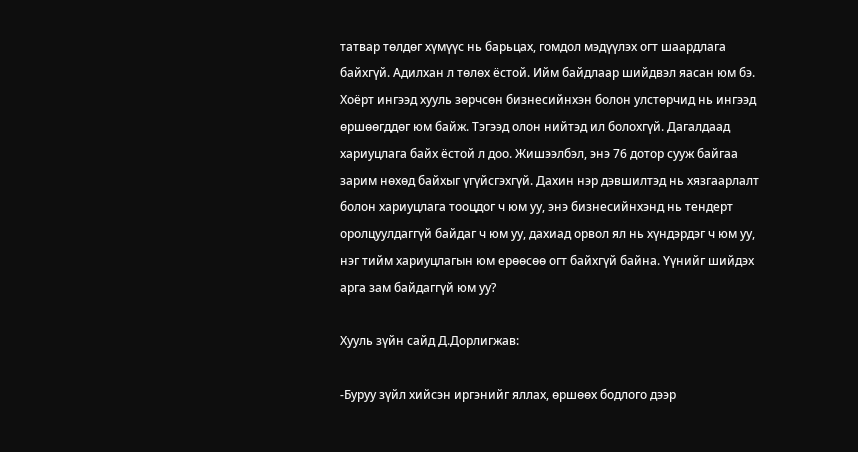татвар төлдөг хүмүүс нь барьцах, гомдол мэдүүлэх огт шаардлага байхгүй. Адилхан л төлөх ёстой. Ийм байдлаар шийдвэл яасан юм бэ. Хоёрт ингээд хууль зөрчсөн бизнесийнхэн болон улстөрчид нь ингээд өршөөгддөг юм байж. Тэгээд олон нийтэд ил болохгүй. Дагалдаад хариуцлага байх ёстой л доо. Жишээлбэл, энэ 76 дотор сууж байгаа зарим нөхөд байхыг үгүйсгэхгүй. Дахин нэр дэвшилтэд нь хязгаарлалт болон хариуцлага тооцдог ч юм уу, энэ бизнесийнхэнд нь тендерт оролцуулдаггүй байдаг ч юм уу, дахиад орвол ял нь хүндэрдэг ч юм уу, нэг тийм хариуцлагын юм ерөөсөө огт байхгүй байна. Үүнийг шийдэх арга зам байдаггүй юм уу?

Хууль зүйн сайд Д.Дорлигжав:

-Буруу зүйл хийсэн иргэнийг яллах, өршөөх бодлого дээр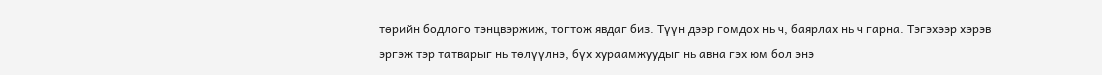төрийн бодлого тэнцвэржиж, тогтож явдаг биз. Түүн дээр гомдох нь ч, баярлах нь ч гарна. Тэгэхээр хэрэв эргэж тэр татварыг нь төлүүлнэ, бүх хураамжуудыг нь авна гэх юм бол энэ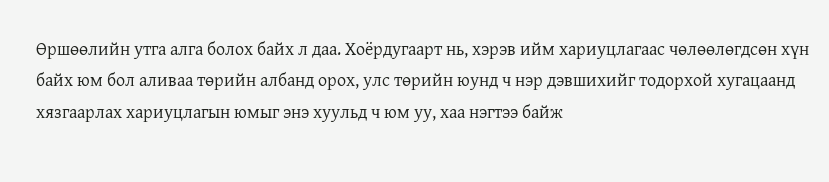Өршөөлийн утга алга болох байх л даа. Хоёрдугаарт нь, хэрэв ийм хариуцлагаас чөлөөлөгдсөн хүн байх юм бол аливаа төрийн албанд орох, улс төрийн юунд ч нэр дэвшихийг тодорхой хугацаанд хязгаарлах хариуцлагын юмыг энэ хуульд ч юм уу, хаа нэгтээ байж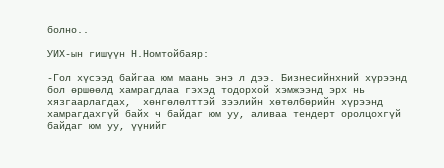болно..

УИХ-ын гишүүн Н.Номтойбаяр:

-Гол хүсээд байгаа юм маань энэ л дээ. Бизнесийнхний хүрээнд бол өршөөлд хамрагдлаа гэхэд тодорхой хэмжээнд эрх нь хязгаарлагдах,  хөнгөлөлттэй зээлийн хөтөлбөрийн хүрээнд хамрагдахгүй байх ч байдаг юм уу, аливаа тендерт оролцохгүй байдаг юм уу, үүнийг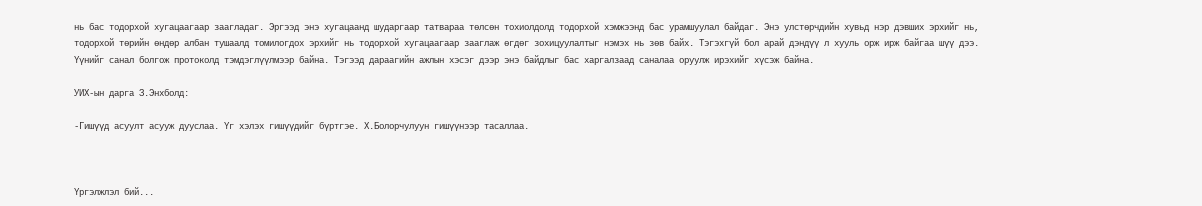нь бас тодорхой хугацаагаар заагладаг. Эргээд энэ хугацаанд шударгаар татвараа төлсөн тохиолдолд тодорхой хэмжээнд бас урамшуулал байдаг. Энэ улстөрчдийн хувьд нэр дэвших эрхийг нь, тодорхой төрийн өндөр албан тушаалд томилогдох эрхийг нь тодорхой хугацаагаар зааглаж өгдөг зохицуулалтыг нэмэх нь зөв байх. Тэгэхгүй бол арай дэндүү л хууль орж ирж байгаа шүү дээ. Үүнийг санал болгож протоколд тэмдэглүүлмээр байна. Тэгээд дараагийн ажлын хэсэг дээр энэ байдлыг бас харгалзаад саналаа оруулж ирэхийг хүсэж байна.

УИХ-ын дарга З.Энхболд:

-Гишүүд асуулт асууж дууслаа. Үг хэлэх гишүүдийг бүртгэе. Х.Болорчулуун гишүүнээр тасаллаа.



Үргэлжлэл бий...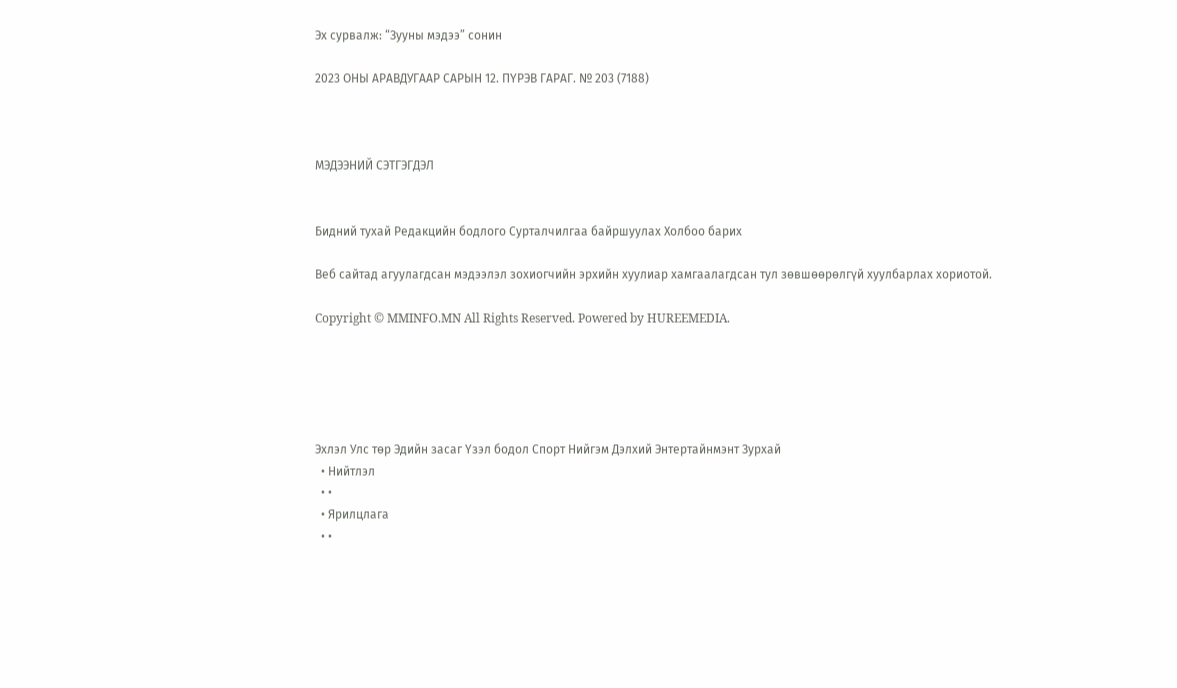Эх сурвалж: “Зууны мэдээ” сонин

2023 ОНЫ АРАВДУГААР САРЫН 12. ПҮРЭВ ГАРАГ. № 203 (7188)



МЭДЭЭНИЙ СЭТГЭГДЭЛ


Бидний тухай Редакцийн бодлого Сурталчилгаа байршуулах Холбоо барих

Веб сайтад агуулагдсан мэдээлэл зохиогчийн эрхийн хуулиар хамгаалагдсан тул зөвшөөрөлгүй хуулбарлах хориотой.

Copyright © MMINFO.MN All Rights Reserved. Powered by HUREEMEDIA.





Эхлэл Улс төр Эдийн засаг Үзэл бодол Спорт Нийгэм Дэлхий Энтертайнмэнт Зурхай
  • Нийтлэл
  • •
  • Ярилцлага
  • •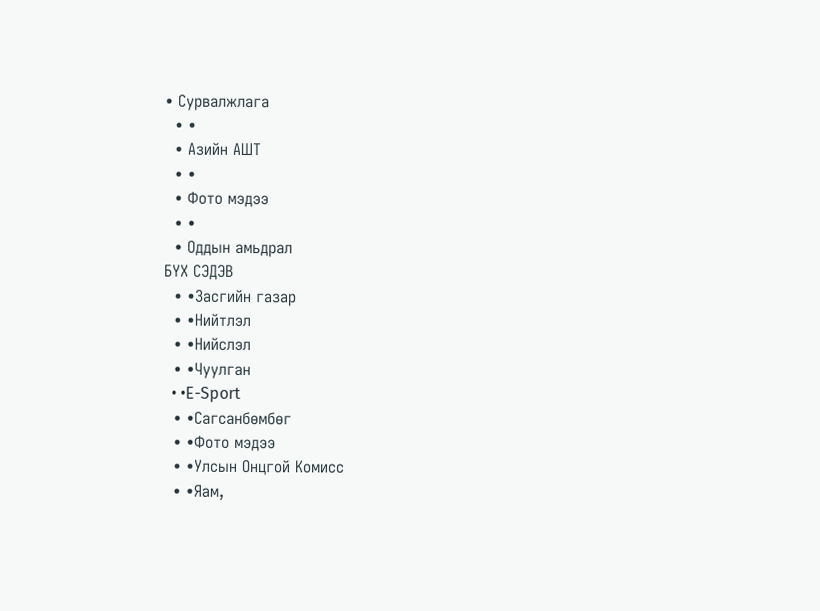• Сурвалжлага
  • •
  • Азийн АШТ
  • •
  • Фото мэдээ
  • •
  • Оддын амьдрал
БҮХ СЭДЭВ
  • •Засгийн газар
  • •Нийтлэл
  • •Нийслэл
  • •Чуулган
  • •E-Sport
  • •Сагсанбөмбөг
  • •Фото мэдээ
  • •Улсын Онцгой Комисс
  • •Яам,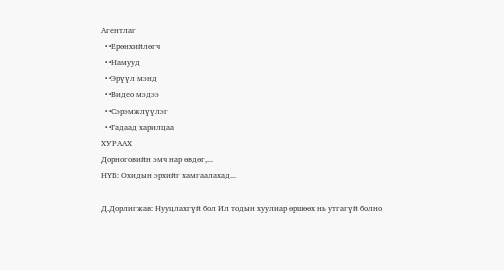Агентлаг
  • •Ерөнхийлөгч
  • •Намууд
  • •Эрүүл мэнд
  • •Видео мэдээ
  • •Сэрэмжлүүлэг
  • •Гадаад харилцаа
ХУРААХ
Дорноговийн эмч нар өвдөг,...
НҮБ: Охидын эрхийг хамгаалахад...

Д.Дорлигжав: Нууцлахгүй бол Ил тодын хуулиар өршөөх нь утгагүй болно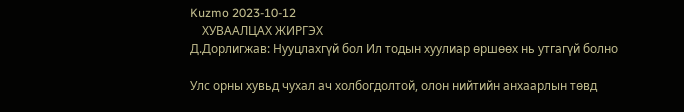Kuzmo 2023-10-12
    ХУВААЛЦАХ ЖИРГЭХ
Д.Дорлигжав: Нууцлахгүй бол Ил тодын хуулиар өршөөх нь утгагүй болно

Улс орны хувьд чухал ач холбогдолтой, олон нийтийн анхаарлын төвд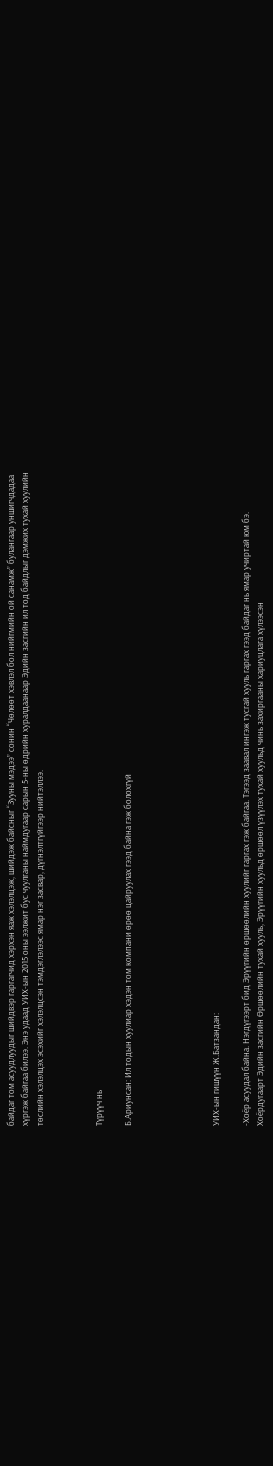байдаг том асуудлуудыг шийдвэр гаргагчид хэрхэн яаж хэлэлцэж, шийдэж байсныг “Зууны мэдээ” сонин “Чөлөөт хэвлэл бол нийгмийн ой санамж” булангаар уншигчдадаа хүргэж байгаа билээ. Энэ удаад УИХ-ын 2015 оны ээлжит бус чуулганы наймдугаар сарын 5-ны өдрийн хуралдаанаар Эдийн засгийн ил тод байдлыг дэмжих тухай хуулийн төслийн хэлэлцэх эсэхийг хэлэлцсэн тэмдэглэлээс ямар нэг засвар, дүгнэлтгүйгээр нийтэллээ.



Түрүүч нь

Б.Ариунсан: Ил тодын хуулиар хэдэн том компани өрөө цайруулах гээд байна гэж болохгүй





УИХ-ын гишүүн Ж.Батзандан:

-Хоёр асуудал байна. Нэгдүгээрт бид Эрүүгийн өршөөлийн хуулийг гаргах гэж байгаа. Тэгээд заавал ингэж тусгай хууль гаргах гээд байдаг нь ямар учиртай юм бэ. Хоёрдугаарт Эдийн засгийн Өршөөлийн тухай хууль, Эрүүгийн хуульд өршөөл үзүүлэх тухай хуульд чинь захиргааны хариуцлага хүлээсэн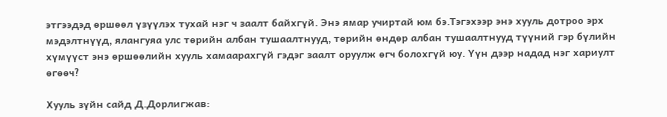этгээдэд өршөөл үзүүлэх тухай нэг ч заалт байхгүй. Энэ ямар учиртай юм бэ.Тэгэхээр энэ хууль дотроо эрх мэдэлтнүүд, ялангуяа улс төрийн албан тушаалтнууд, төрийн өндөр албан тушаалтнууд түүний гэр бүлийн хүмүүст энэ өршөөлийн хууль хамаарахгүй гэдэг заалт оруулж өгч болохгүй юу. Үүн дээр надад нэг хариулт өгөөч?

Хууль зүйн сайд Д.Дорлигжав: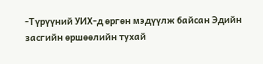-Түрүүний УИХ-д өргөн мэдүүлж байсан Эдийн засгийн өршөөлийн тухай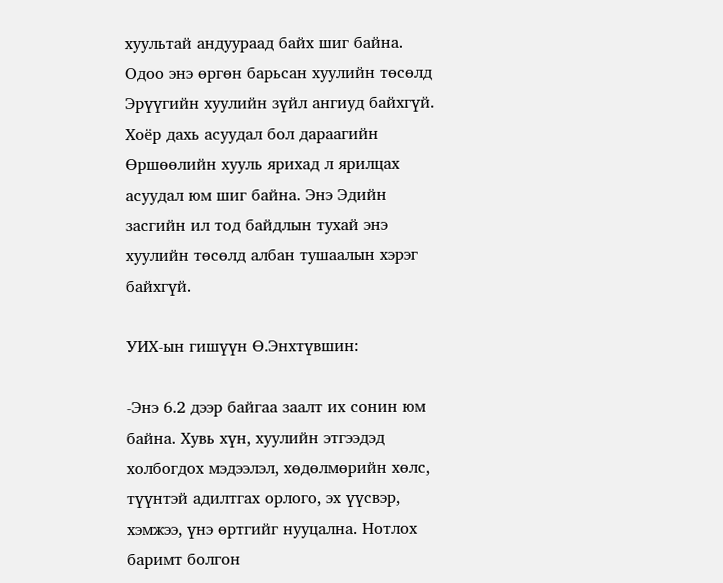хуультай андуураад байх шиг байна. Одоо энэ өргөн барьсан хуулийн төсөлд Эрүүгийн хуулийн зүйл ангиуд байхгүй. Хоёр дахь асуудал бол дараагийн Өршөөлийн хууль ярихад л ярилцах асуудал юм шиг байна. Энэ Эдийн засгийн ил тод байдлын тухай энэ хуулийн төсөлд албан тушаалын хэрэг байхгүй.

УИХ-ын гишүүн Ө.Энхтүвшин:

-Энэ 6.2 дээр байгаа заалт их сонин юм байна. Хувь хүн, хуулийн этгээдэд холбогдох мэдээлэл, хөдөлмөрийн хөлс, түүнтэй адилтгах орлого, эх үүсвэр, хэмжээ, үнэ өртгийг нууцална. Нотлох баримт болгон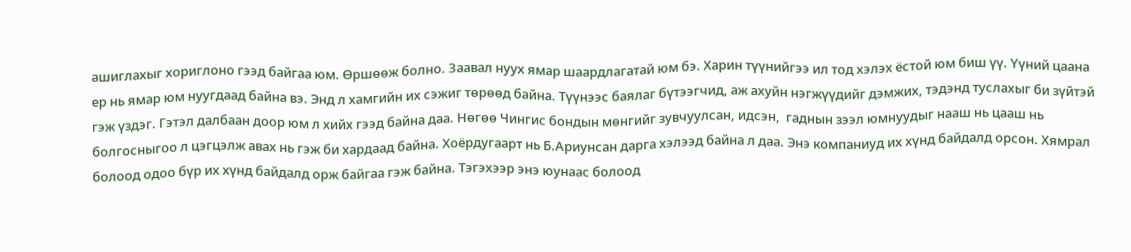ашиглахыг хориглоно гээд байгаа юм. Өршөөж болно. Заавал нуух ямар шаардлагатай юм бэ. Харин түүнийгээ ил тод хэлэх ёстой юм биш үү. Үүний цаана ер нь ямар юм нуугдаад байна вэ. Энд л хамгийн их сэжиг төрөөд байна. Түүнээс баялаг бүтээгчид, аж ахуйн нэгжүүдийг дэмжих, тэдэнд туслахыг би зүйтэй гэж үздэг. Гэтэл далбаан доор юм л хийх гээд байна даа. Нөгөө Чингис бондын мөнгийг зувчуулсан, идсэн,  гаднын зээл юмнуудыг нааш нь цааш нь болгосныгоо л цэгцэлж авах нь гэж би хардаад байна. Хоёрдугаарт нь Б.Ариунсан дарга хэлээд байна л даа. Энэ компаниуд их хүнд байдалд орсон. Хямрал болоод одоо бүр их хүнд байдалд орж байгаа гэж байна. Тэгэхээр энэ юунаас болоод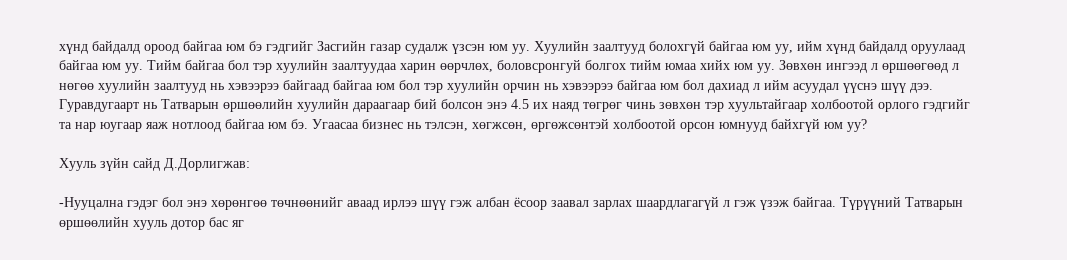хүнд байдалд ороод байгаа юм бэ гэдгийг Засгийн газар судалж үзсэн юм уу. Хуулийн заалтууд болохгүй байгаа юм уу, ийм хүнд байдалд оруулаад байгаа юм уу. Тийм байгаа бол тэр хуулийн заалтуудаа харин өөрчлөх, боловсронгуй болгох тийм юмаа хийх юм уу. Зөвхөн ингээд л өршөөгөөд л нөгөө хуулийн заалтууд нь хэвээрээ байгаад байгаа юм бол тэр хуулийн орчин нь хэвээрээ байгаа юм бол дахиад л ийм асуудал үүснэ шүү дээ. Гуравдугаарт нь Татварын өршөөлийн хуулийн дараагаар бий болсон энэ 4.5 их наяд төгрөг чинь зөвхөн тэр хуультайгаар холбоотой орлого гэдгийг та нар юугаар яаж нотлоод байгаа юм бэ. Угаасаа бизнес нь тэлсэн, хөгжсөн, өргөжсөнтэй холбоотой орсон юмнууд байхгүй юм уу?

Хууль зүйн сайд Д.Дорлигжав:

-Нууцална гэдэг бол энэ хөрөнгөө төчнөөнийг аваад ирлээ шүү гэж албан ёсоор заавал зарлах шаардлагагүй л гэж үзэж байгаа. Түрүүний Татварын өршөөлийн хууль дотор бас яг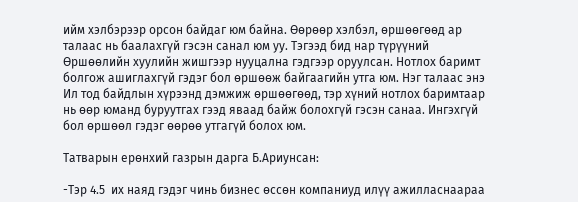ийм хэлбэрээр орсон байдаг юм байна. Өөрөөр хэлбэл, өршөөгөөд ар талаас нь баалахгүй гэсэн санал юм уу. Тэгээд бид нар түрүүний Өршөөлийн хуулийн жишгээр нууцална гэдгээр оруулсан. Нотлох баримт болгож ашиглахгүй гэдэг бол өршөөж байгаагийн утга юм. Нэг талаас энэ Ил тод байдлын хүрээнд дэмжиж өршөөгөөд, тэр хүний нотлох баримтаар нь өөр юманд буруутгах гээд яваад байж болохгүй гэсэн санаа. Ингэхгүй бол өршөөл гэдэг өөрөө утгагүй болох юм.

Татварын ерөнхий газрын дарга Б.Ариунсан:

-Тэр 4.5  их наяд гэдэг чинь бизнес өссөн компаниуд илүү ажилласнаараа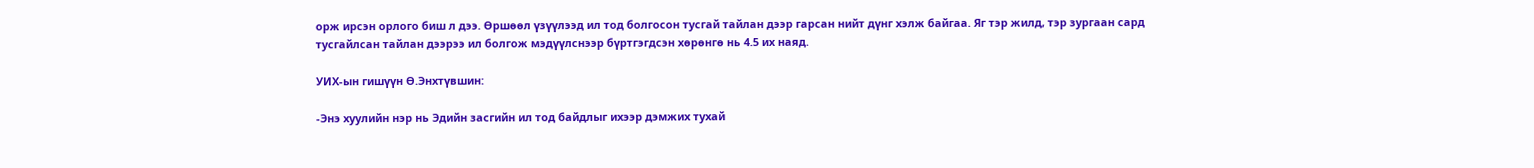орж ирсэн орлого биш л дээ. Өршөөл үзүүлээд ил тод болгосон тусгай тайлан дээр гарсан нийт дүнг хэлж байгаа. Яг тэр жилд, тэр зургаан сард тусгайлсан тайлан дээрээ ил болгож мэдүүлснээр бүртгэгдсэн хөрөнгө нь 4.5 их наяд.

УИХ-ын гишүүн Ө.Энхтүвшин:

-Энэ хуулийн нэр нь Эдийн засгийн ил тод байдлыг ихээр дэмжих тухай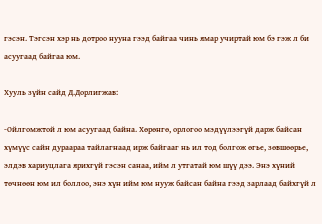гэсэн. Тэгсэн хэр нь дотроо нууна гээд байгаа чинь ямар учиртай юм бэ гэж л би асуугаад байгаа юм.

Хууль зүйн сайд Д.Дорлигжав:

-Ойлгомжтой л юм асуугаад байна. Хөрөнгө, орлогоо мэдүүлээгүй дарж байсан хүмүүс сайн дураараа тайлагнаад ирж байгааг нь ил тод болгож өгье, зөвшөөрье, элдэв хариуцлага ярихгүй гэсэн санаа, ийм л утгатай юм шүү дээ. Энэ хүний төчнөөн юм ил боллоо, энэ хүн ийм юм нууж байсан байна гээд зарлаад байхгүй л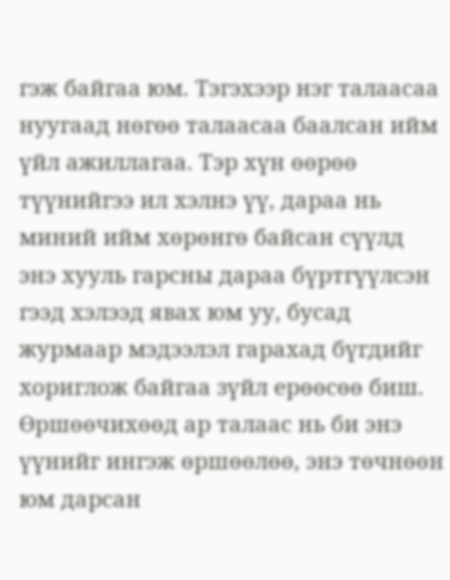гэж байгаа юм. Тэгэхээр нэг талаасаа нуугаад нөгөө талаасаа баалсан ийм үйл ажиллагаа. Тэр хүн өөрөө түүнийгээ ил хэлнэ үү, дараа нь миний ийм хөрөнгө байсан сүүлд энэ хууль гарсны дараа бүртгүүлсэн гээд хэлээд явах юм уу, бусад журмаар мэдээлэл гарахад бүгдийг хориглож байгаа зүйл ерөөсөө биш. Өршөөчихөөд ар талаас нь би энэ үүнийг ингэж өршөөлөө, энэ төчнөөн юм дарсан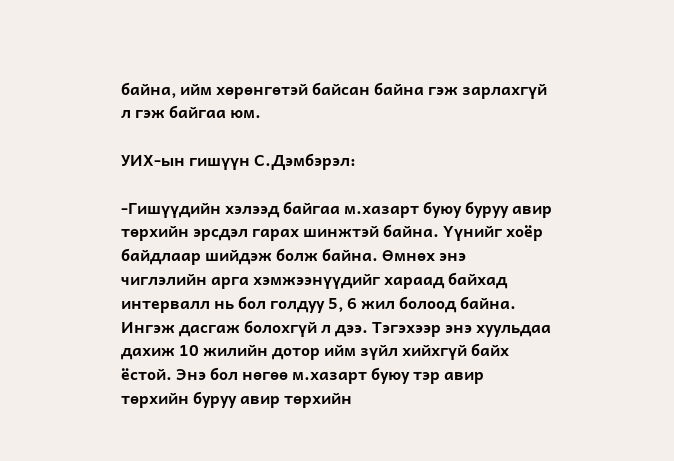байна, ийм хөрөнгөтэй байсан байна гэж зарлахгүй л гэж байгаа юм.

УИХ-ын гишүүн С.Дэмбэрэл:

-Гишүүдийн хэлээд байгаа м.хазарт буюу буруу авир төрхийн эрсдэл гарах шинжтэй байна. Үүнийг хоёр байдлаар шийдэж болж байна. Өмнөх энэ чиглэлийн арга хэмжээнүүдийг хараад байхад интервалл нь бол голдуу 5, 6 жил болоод байна. Ингэж дасгаж болохгүй л дээ. Тэгэхээр энэ хуульдаа дахиж 10 жилийн дотор ийм зүйл хийхгүй байх ёстой. Энэ бол нөгөө м.хазарт буюу тэр авир төрхийн буруу авир төрхийн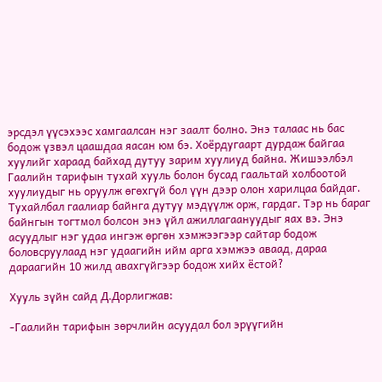эрсдэл үүсэхээс хамгаалсан нэг заалт болно. Энэ талаас нь бас бодож үзвэл цаашдаа яасан юм бэ. Хоёрдугаарт дурдаж байгаа хуулийг хараад байхад дутуу зарим хуулиуд байна. Жишээлбэл Гаалийн тарифын тухай хууль болон бусад гаальтай холбоотой хуулиудыг нь оруулж өгөхгүй бол үүн дээр олон харилцаа байдаг. Тухайлбал гаалиар байнга дутуу мэдүүлж орж, гардаг. Тэр нь бараг байнгын тогтмол болсон энэ үйл ажиллагаануудыг яах вэ. Энэ асуудлыг нэг удаа ингэж өргөн хэмжээгээр сайтар бодож боловсруулаад нэг удаагийн ийм арга хэмжээ аваад, дараа дараагийн 10 жилд авахгүйгээр бодож хийх ёстой?

Хууль зүйн сайд Д.Дорлигжав:

-Гаалийн тарифын зөрчлийн асуудал бол эрүүгийн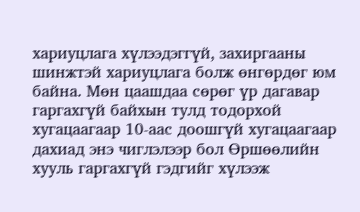хариуцлага хүлээдэггүй, захиргааны шинжтэй хариуцлага болж өнгөрдөг юм байна. Мөн цаашдаа сөрөг үр дагавар гаргахгүй байхын тулд тодорхой хугацаагаар 10-аас доошгүй хугацаагаар дахиад энэ чиглэлээр бол Өршөөлийн хууль гаргахгүй гэдгийг хүлээж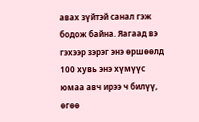авах зүйтэй санал гэж бодож байна. Яагаад вэ гэхээр зэрэг энэ өршөөлд 100 хувь энэ хүмүүс юмаа авч ирээ ч билүү, өгөө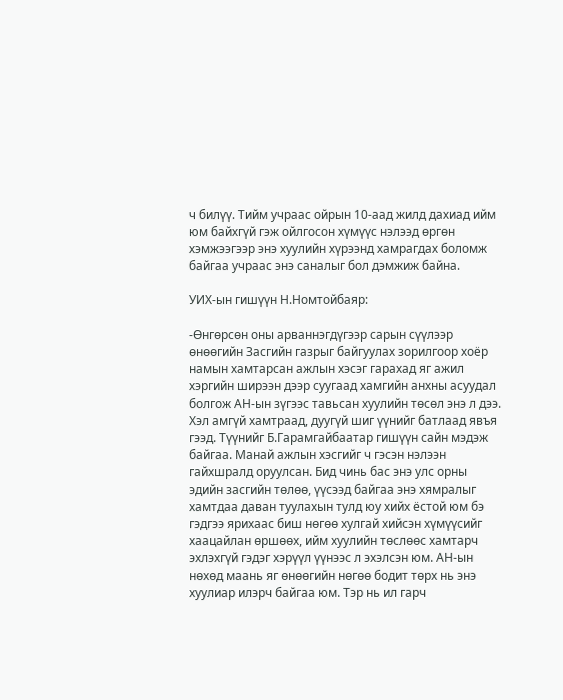ч билүү. Тийм учраас ойрын 10-аад жилд дахиад ийм юм байхгүй гэж ойлгосон хүмүүс нэлээд өргөн хэмжээгээр энэ хуулийн хүрээнд хамрагдах боломж байгаа учраас энэ саналыг бол дэмжиж байна.

УИХ-ын гишүүн Н.Номтойбаяр:

-Өнгөрсөн оны арваннэгдүгээр сарын сүүлээр өнөөгийн Засгийн газрыг байгуулах зорилгоор хоёр намын хамтарсан ажлын хэсэг гарахад яг ажил хэргийн ширээн дээр суугаад хамгийн анхны асуудал болгож АН-ын зүгээс тавьсан хуулийн төсөл энэ л дээ. Хэл амгүй хамтраад, дуугүй шиг үүнийг батлаад явъя гээд. Түүнийг Б.Гарамгайбаатар гишүүн сайн мэдэж байгаа. Манай ажлын хэсгийг ч гэсэн нэлээн гайхшралд оруулсан. Бид чинь бас энэ улс орны эдийн засгийн төлөө, үүсээд байгаа энэ хямралыг хамтдаа даван туулахын тулд юу хийх ёстой юм бэ гэдгээ ярихаас биш нөгөө хулгай хийсэн хүмүүсийг хаацайлан өршөөх, ийм хуулийн төслөөс хамтарч эхлэхгүй гэдэг хэрүүл үүнээс л эхэлсэн юм. АН-ын нөхөд маань яг өнөөгийн нөгөө бодит төрх нь энэ хуулиар илэрч байгаа юм. Тэр нь ил гарч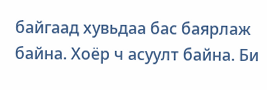байгаад хувьдаа бас баярлаж байна. Хоёр ч асуулт байна. Би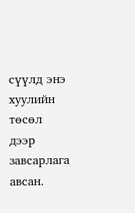сүүлд энэ хуулийн төсөл дээр завсарлага авсан.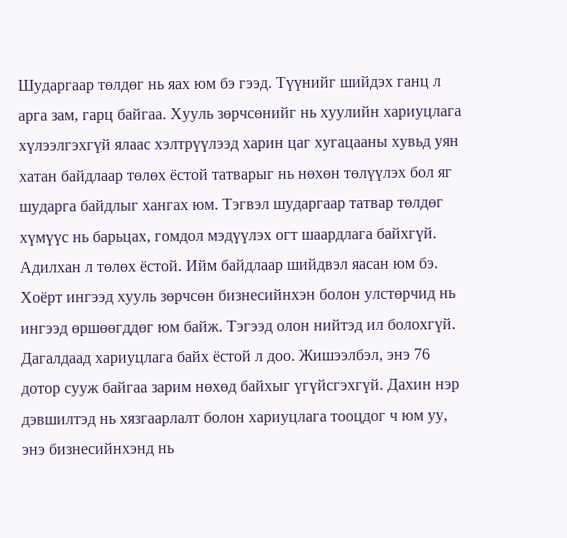Шударгаар төлдөг нь яах юм бэ гээд. Түүнийг шийдэх ганц л арга зам, гарц байгаа. Хууль зөрчсөнийг нь хуулийн хариуцлага хүлээлгэхгүй ялаас хэлтрүүлээд харин цаг хугацааны хувьд уян хатан байдлаар төлөх ёстой татварыг нь нөхөн төлүүлэх бол яг шударга байдлыг хангах юм. Тэгвэл шударгаар татвар төлдөг хүмүүс нь барьцах, гомдол мэдүүлэх огт шаардлага байхгүй. Адилхан л төлөх ёстой. Ийм байдлаар шийдвэл яасан юм бэ. Хоёрт ингээд хууль зөрчсөн бизнесийнхэн болон улстөрчид нь ингээд өршөөгддөг юм байж. Тэгээд олон нийтэд ил болохгүй. Дагалдаад хариуцлага байх ёстой л доо. Жишээлбэл, энэ 76 дотор сууж байгаа зарим нөхөд байхыг үгүйсгэхгүй. Дахин нэр дэвшилтэд нь хязгаарлалт болон хариуцлага тооцдог ч юм уу, энэ бизнесийнхэнд нь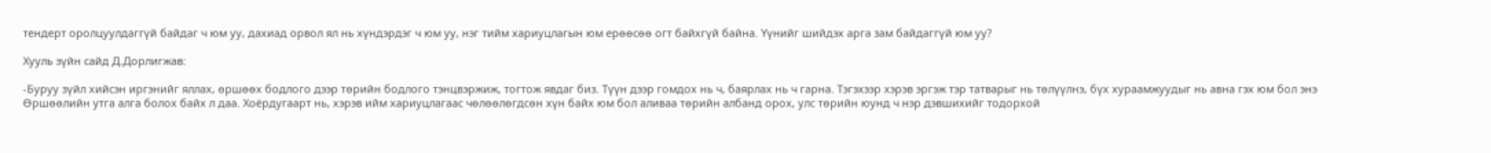тендерт оролцуулдаггүй байдаг ч юм уу, дахиад орвол ял нь хүндэрдэг ч юм уу, нэг тийм хариуцлагын юм ерөөсөө огт байхгүй байна. Үүнийг шийдэх арга зам байдаггүй юм уу?

Хууль зүйн сайд Д.Дорлигжав:

-Буруу зүйл хийсэн иргэнийг яллах, өршөөх бодлого дээр төрийн бодлого тэнцвэржиж, тогтож явдаг биз. Түүн дээр гомдох нь ч, баярлах нь ч гарна. Тэгэхээр хэрэв эргэж тэр татварыг нь төлүүлнэ, бүх хураамжуудыг нь авна гэх юм бол энэ Өршөөлийн утга алга болох байх л даа. Хоёрдугаарт нь, хэрэв ийм хариуцлагаас чөлөөлөгдсөн хүн байх юм бол аливаа төрийн албанд орох, улс төрийн юунд ч нэр дэвшихийг тодорхой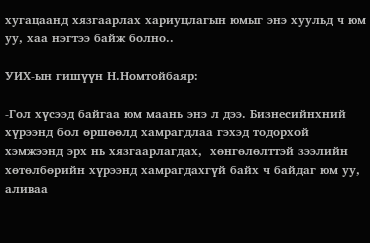хугацаанд хязгаарлах хариуцлагын юмыг энэ хуульд ч юм уу, хаа нэгтээ байж болно..

УИХ-ын гишүүн Н.Номтойбаяр:

-Гол хүсээд байгаа юм маань энэ л дээ. Бизнесийнхний хүрээнд бол өршөөлд хамрагдлаа гэхэд тодорхой хэмжээнд эрх нь хязгаарлагдах,  хөнгөлөлттэй зээлийн хөтөлбөрийн хүрээнд хамрагдахгүй байх ч байдаг юм уу, аливаа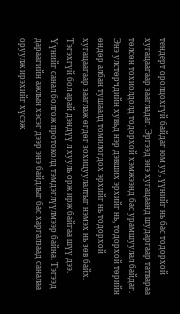тендерт оролцохгүй байдаг юм уу, үүнийг нь бас тодорхой хугацаагаар заагладаг. Эргээд энэ хугацаанд шударгаар татвараа төлсөн тохиолдолд тодорхой хэмжээнд бас урамшуулал байдаг. Энэ улстөрчдийн хувьд нэр дэвших эрхийг нь, тодорхой төрийн өндөр албан тушаалд томилогдох эрхийг нь тодорхой хугацаагаар зааглаж өгдөг зохицуулалтыг нэмэх нь зөв байх. Тэгэхгүй бол арай дэндүү л хууль орж ирж байгаа шүү дээ. Үүнийг санал болгож протоколд тэмдэглүүлмээр байна. Тэгээд дараагийн ажлын хэсэг дээр энэ байдлыг бас харгалзаад саналаа оруулж ирэхийг хүсэж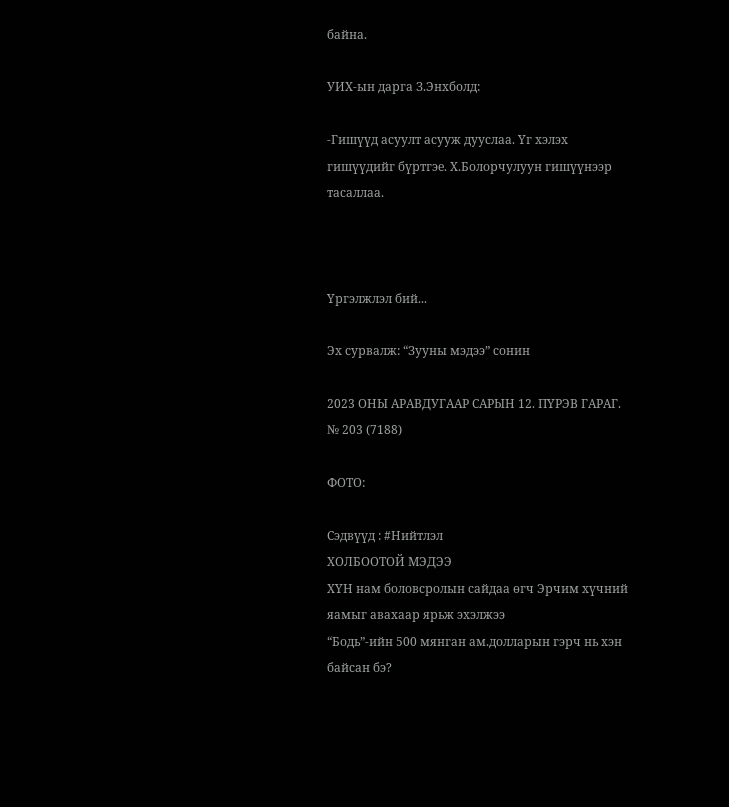байна.

УИХ-ын дарга З.Энхболд:

-Гишүүд асуулт асууж дууслаа. Үг хэлэх гишүүдийг бүртгэе. Х.Болорчулуун гишүүнээр тасаллаа.



Үргэлжлэл бий...

Эх сурвалж: “Зууны мэдээ” сонин

2023 ОНЫ АРАВДУГААР САРЫН 12. ПҮРЭВ ГАРАГ. № 203 (7188)

ФОТО:

Сэдвүүд : #Нийтлэл
ХОЛБООТОЙ МЭДЭЭ
ХҮН нам боловсролын сайдаа өгч Эрчим хүчний яамыг авахаар ярьж эхэлжээ
“Бодь”-ийн 500 мянган ам.долларын гэрч нь хэн байсан бэ?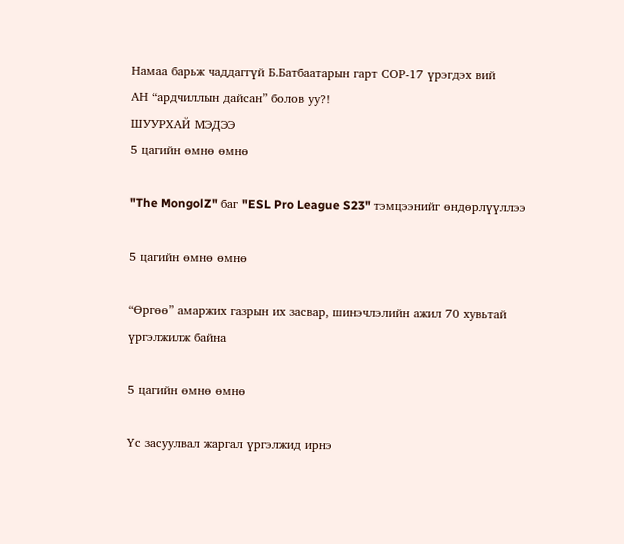Намаа барьж чаддаггүй Б.Батбаатарын гарт СОP-17 үрэгдэх вий
АН “ардчиллын дайсан” болов уу?!
ШУУРХАЙ МЭДЭЭ
5 цагийн өмнө өмнө

"The MongolZ" баг "ESL Pro League S23" тэмцээнийг өндөрлүүллээ

5 цагийн өмнө өмнө

“Өргөө” амаржих газрын их засвар, шинэчлэлийн ажил 70 хувьтай үргэлжилж байна

5 цагийн өмнө өмнө

Үс засуулвал жаргал үргэлжид ирнэ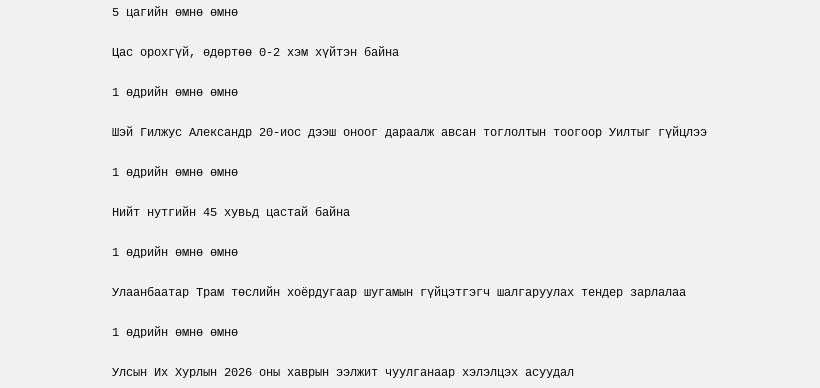5 цагийн өмнө өмнө

Цас орохгүй, өдөртөө 0-2 хэм хүйтэн байна

1 өдрийн өмнө өмнө

Шэй Гилжус Александр 20-иос дээш оноог дараалж авсан тоглолтын тоогоор Уилтыг гүйцлээ

1 өдрийн өмнө өмнө

Нийт нутгийн 45 хувьд цастай байна

1 өдрийн өмнө өмнө

Улаанбаатар Трам төслийн хоёрдугаар шугамын гүйцэтгэгч шалгаруулах тендер зарлалаа

1 өдрийн өмнө өмнө

Улсын Их Хурлын 2026 оны хаврын ээлжит чуулганаар хэлэлцэх асуудал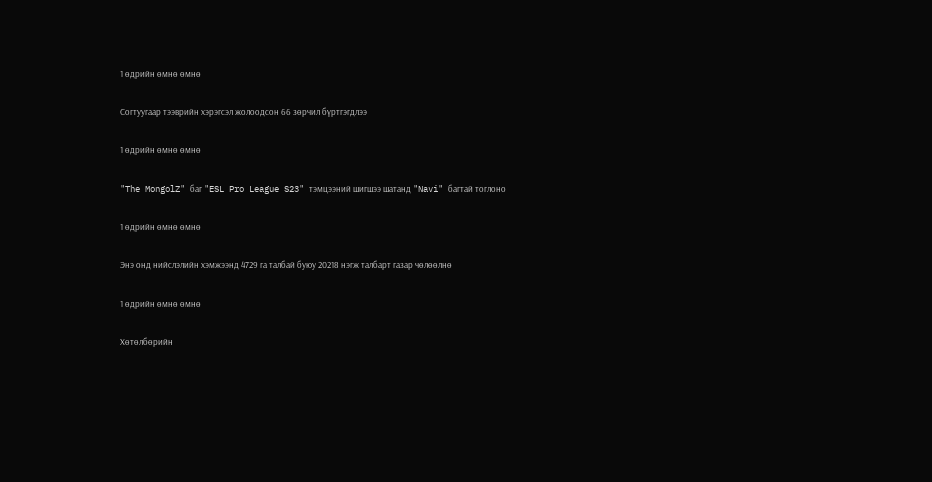1 өдрийн өмнө өмнө

Согтуугаар тээврийн хэрэгсэл жолоодсон 66 зөрчил бүртгэгдлээ

1 өдрийн өмнө өмнө

"The MongolZ" баг "ESL Pro League S23" тэмцээний шигшээ шатанд "Navi" багтай тоглоно

1 өдрийн өмнө өмнө

Энэ онд нийслэлийн хэмжээнд 4729 га талбай буюу 20218 нэгж талбарт газар чөлөөлнө

1 өдрийн өмнө өмнө

Хөтөлбөрийн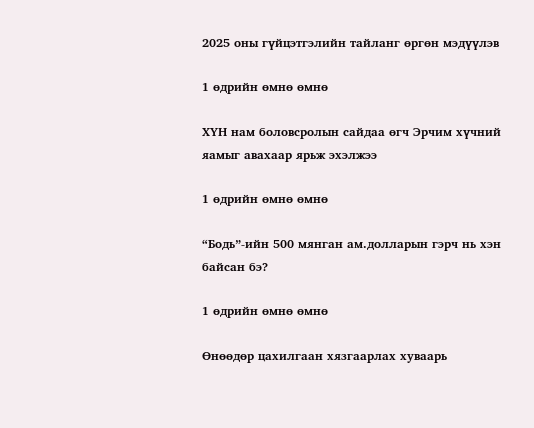2025 оны гүйцэтгэлийн тайланг өргөн мэдүүлэв

1 өдрийн өмнө өмнө

ХҮН нам боловсролын сайдаа өгч Эрчим хүчний яамыг авахаар ярьж эхэлжээ

1 өдрийн өмнө өмнө

“Бодь”-ийн 500 мянган ам.долларын гэрч нь хэн байсан бэ?

1 өдрийн өмнө өмнө

Өнөөдөр цахилгаан хязгаарлах хуваарь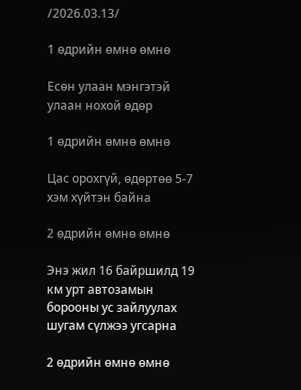/2026.03.13/

1 өдрийн өмнө өмнө

Есөн улаан мэнгэтэй улаан нохой өдөр

1 өдрийн өмнө өмнө

Цас орохгүй, өдөртөө 5-7 хэм хүйтэн байна

2 өдрийн өмнө өмнө

Энэ жил 16 байршилд 19 км урт автозамын борооны ус зайлуулах шугам сүлжээ угсарна

2 өдрийн өмнө өмнө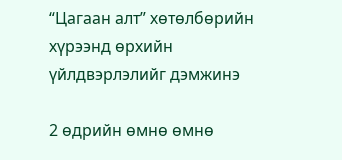“Цагаан алт” хөтөлбөрийн хүрээнд өрхийн үйлдвэрлэлийг дэмжинэ

2 өдрийн өмнө өмнө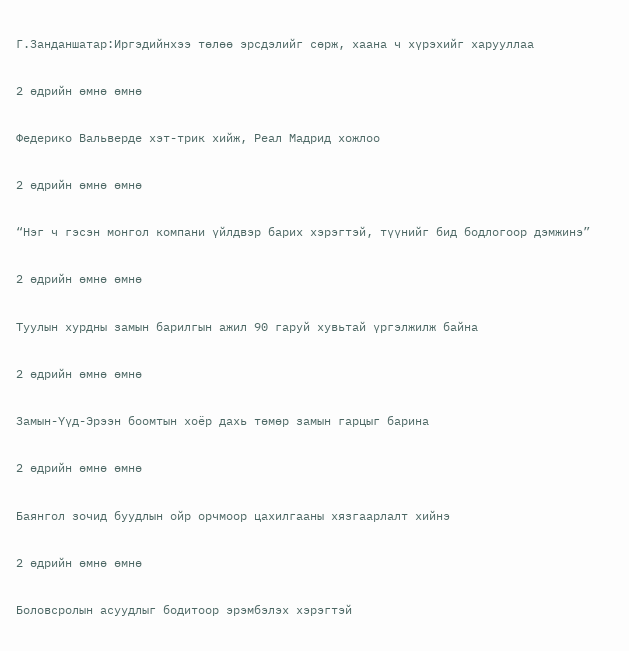Г.Занданшатар:Иргэдийнхээ төлөө эрсдэлийг сөрж, хаана ч хүрэхийг харууллаа

2 өдрийн өмнө өмнө

Федерико Вальверде хэт-трик хийж, Реал Мадрид хожлоо

2 өдрийн өмнө өмнө

“Нэг ч гэсэн монгол компани үйлдвэр барих хэрэгтэй, түүнийг бид бодлогоор дэмжинэ”

2 өдрийн өмнө өмнө

Туулын хурдны замын барилгын ажил 90 гаруй хувьтай үргэлжилж байна

2 өдрийн өмнө өмнө

Замын-Үүд-Эрээн боомтын хоёр дахь төмөр замын гарцыг барина

2 өдрийн өмнө өмнө

Баянгол зочид буудлын ойр орчмоор цахилгааны хязгаарлалт хийнэ

2 өдрийн өмнө өмнө

Боловсролын асуудлыг бодитоор эрэмбэлэх хэрэгтэй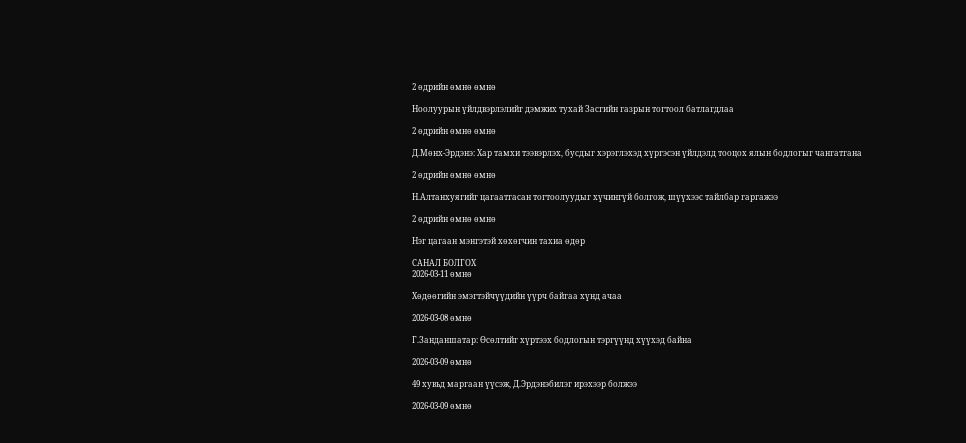2 өдрийн өмнө өмнө

Ноолуурын үйлдвэрлэлийг дэмжих тухай Засгийн газрын тогтоол батлагдлаа

2 өдрийн өмнө өмнө

Д.Мөнх-Эрдэнэ: Хар тамхи тээвэрлэх, бусдыг хэрэглэхэд хүргэсэн үйлдэлд тооцох ялын бодлогыг чангатгана

2 өдрийн өмнө өмнө

Н.Алтанхуягийг цагаатгасан тогтоолуудыг хүчингүй болгож, шүүхээс тайлбар гаргажээ

2 өдрийн өмнө өмнө

Нэг цагаан мэнгэтэй хөхөгчин тахиа өдөр

САНАЛ БОЛГОХ
2026-03-11 өмнө

Хөдөөгийн эмэгтэйчүүдийн үүрч байгаа хүнд ачаа

2026-03-08 өмнө

Г.Занданшатар: Өсөлтийг хүртээх бодлогын тэргүүнд хүүхэд байна

2026-03-09 өмнө

49 хувьд маргаан үүсэж, Д.Эрдэнэбилэг ирэхээр болжээ

2026-03-09 өмнө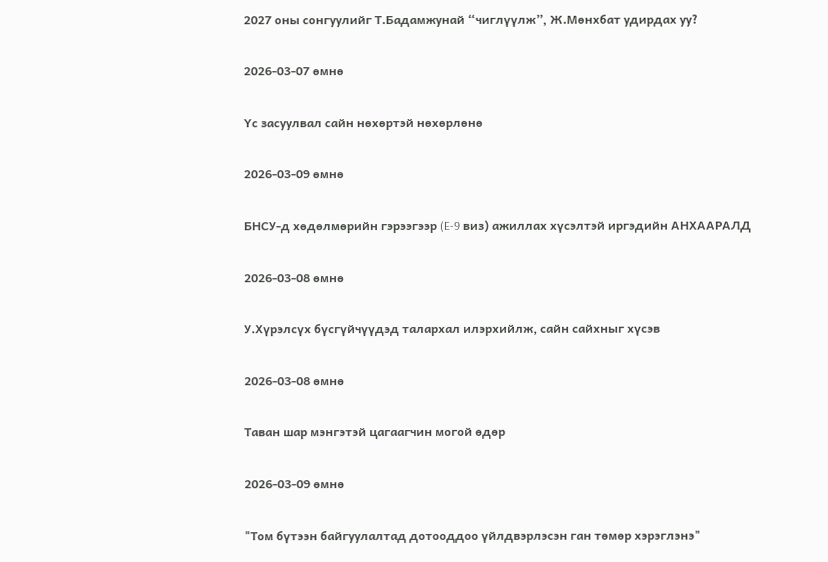2027 оны сонгуулийг Т.Бадамжунай “чиглүүлж”, Ж.Мөнхбат удирдах уу?

2026-03-07 өмнө

Үс засуулвал сайн нөхөртэй нөхөрлөнө

2026-03-09 өмнө

БНСУ-д хөдөлмөрийн гэрээгээр (E-9 виз) ажиллах хүсэлтэй иргэдийн АНХААРАЛД

2026-03-08 өмнө

У.Хүрэлсүх бүсгүйчүүдэд талархал илэрхийлж, сайн сайхныг хүсэв

2026-03-08 өмнө

Таван шар мэнгэтэй цагаагчин могой өдөр

2026-03-09 өмнө

"Том бүтээн байгуулалтад дотооддоо үйлдвэрлэсэн ган төмөр хэрэглэнэ"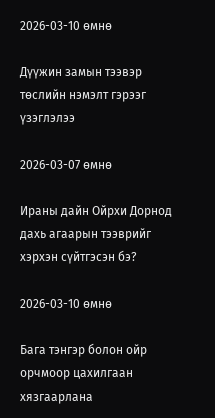2026-03-10 өмнө

Дүүжин замын тээвэр төслийн нэмэлт гэрээг үзэглэлээ

2026-03-07 өмнө

Ираны дайн Ойрхи Дорнод дахь агаарын тээврийг хэрхэн сүйтгэсэн бэ?

2026-03-10 өмнө

Бага тэнгэр болон ойр орчмоор цахилгаан хязгаарлана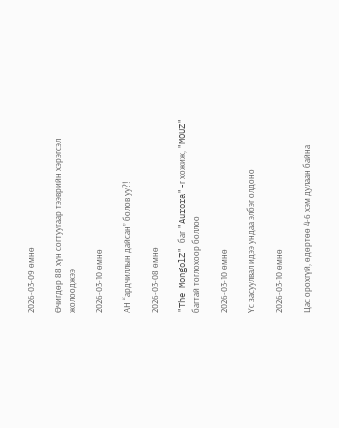2026-03-09 өмнө

Өчигдөр 88 хүн согтуугаар тээврийн хэрэгсэл жолооджээ

2026-03-10 өмнө

АН “ардчиллын дайсан” болов уу?!

2026-03-08 өмнө

"The MongolZ" баг "Aurora"-г хожиж, "MOUZ" багтай тоглохоор боллоо

2026-03-10 өмнө

Үс засуулвал идээ ундаа элбэг олдоно

2026-03-10 өмнө

Цас орохгүй, өдөртөө 4-6 хэм дулаан байна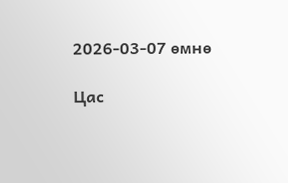2026-03-07 өмнө

Цас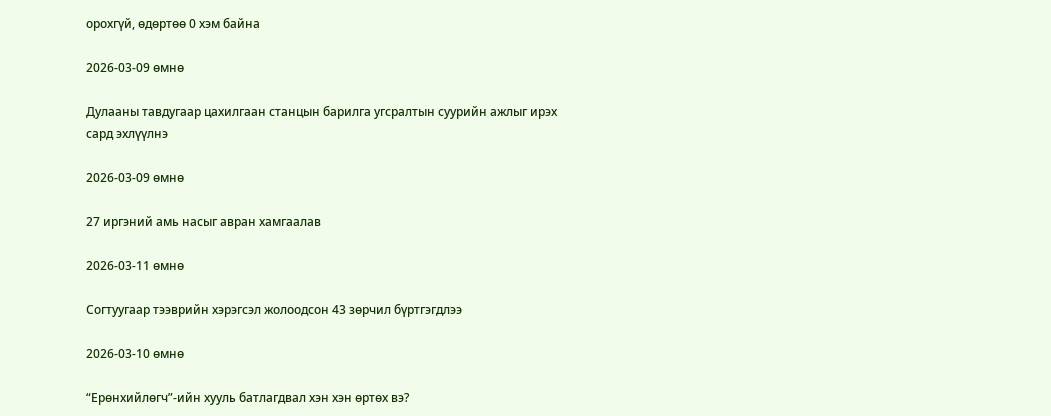орохгүй, өдөртөө 0 хэм байна

2026-03-09 өмнө

Дулааны тавдугаар цахилгаан станцын барилга угсралтын суурийн ажлыг ирэх сард эхлүүлнэ

2026-03-09 өмнө

27 иргэний амь насыг авран хамгаалав

2026-03-11 өмнө

Согтуугаар тээврийн хэрэгсэл жолоодсон 43 зөрчил бүртгэгдлээ

2026-03-10 өмнө

“Ерөнхийлөгч”-ийн хууль батлагдвал хэн хэн өртөх вэ?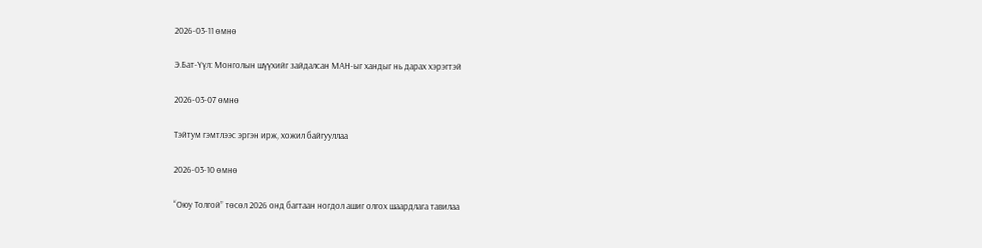2026-03-11 өмнө

Э.Бат-Үүл: Монголын шүүхийг зайдалсан МАН-ыг хандыг нь дарах хэрэгтэй

2026-03-07 өмнө

Тэйтум гэмтлээс эргэн ирж, хожил байгууллаа

2026-03-10 өмнө

“Оюу Толгой” төсөл 2026 онд багтаан ногдол ашиг олгох шаардлага тавилаа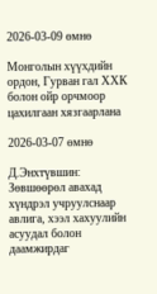2026-03-09 өмнө

Монголын хүүхдийн ордон, Гурван гал ХХК болон ойр орчмоор цахилгаан хязгаарлана

2026-03-07 өмнө

Д.Энхтүвшин: Зөвшөөрөл авахад хүндрэл учруулснаар авлига, хээл хахуулийн асуудал болон даамжирдаг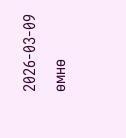2026-03-09 өмнө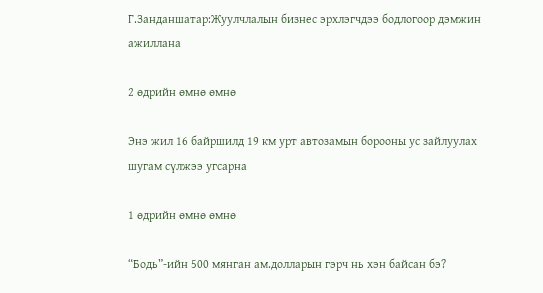Г.Занданшатар:Жуулчлалын бизнес эрхлэгчдээ бодлогоор дэмжин ажиллана

2 өдрийн өмнө өмнө

Энэ жил 16 байршилд 19 км урт автозамын борооны ус зайлуулах шугам сүлжээ угсарна

1 өдрийн өмнө өмнө

“Бодь”-ийн 500 мянган ам.долларын гэрч нь хэн байсан бэ?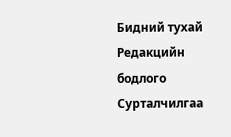Бидний тухай Редакцийн бодлого Сурталчилгаа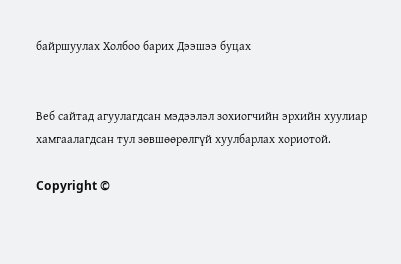байршуулах Холбоо барих Дээшээ буцах


Веб сайтад агуулагдсан мэдээлэл зохиогчийн эрхийн хуулиар хамгаалагдсан тул зөвшөөрөлгүй хуулбарлах хориотой.

Copyright ©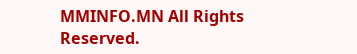MMINFO.MN All Rights Reserved.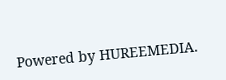Powered by HUREEMEDIA.